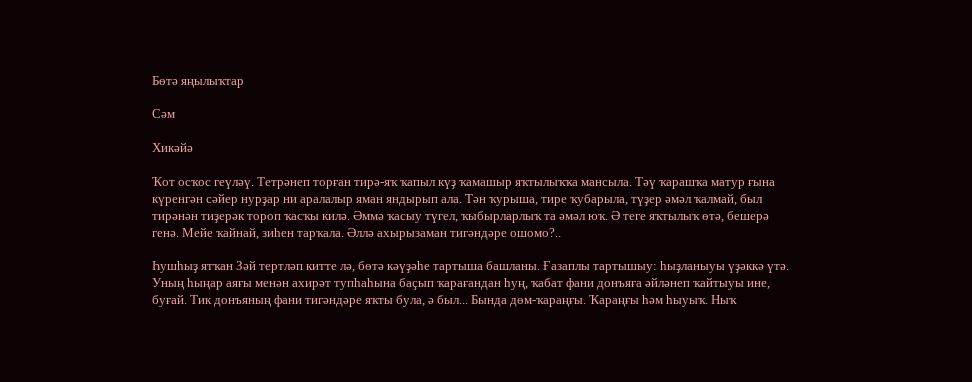Бөтә яңылыҡтар

Сәм

Хикәйә

Ҡот осҡос геүләү. Тетрәнеп торған тирә-яҡ ҡапыл күҙ ҡамашыр яҡтылыҡҡа мансыла. Тәү ҡарашҡа матур ғына күренгән сәйер нурҙар ни аралалыр яман яндырып ала. Тән ҡурыша, тире ҡубарыла, түҙер әмәл ҡалмай, был тирәнән тиҙерәк тороп ҡасҡы килә. Әммә ҡасыу түгел, ҡыбырларлыҡ та әмәл юҡ. Ә теге яҡтылыҡ өтә, бешерә генә. Мейе ҡайнай, зиһен тарҡала. Әллә ахырызаман тигәндәре ошомо?..

Һушһыҙ ятҡан Зәй тертләп китте лә, бөтә кәүҙәһе тартыша башланы. Ғазаплы тартышыу: һыҙланыуы үҙәккә үтә. Уның һыңар аяғы менән ахирәт тупһаһына баҫып ҡарағандан һуң, ҡабат фани донъяға әйләнеп ҡайтыуы ине, буғай. Тик донъяның фани тигәндәре яҡты була, ә был... Бында дөм-ҡараңғы. Ҡараңғы һәм һыуыҡ. Ныҡ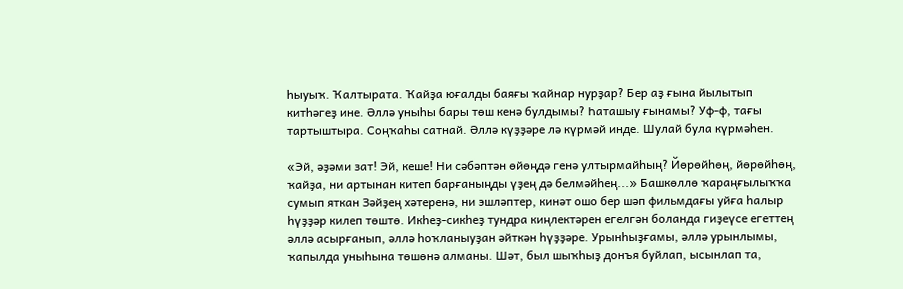һыуыҡ. Ҡалтырата. Ҡайҙа юғалды баяғы ҡайнар нурҙар? Бер аҙ ғына йылытып китһәгеҙ ине. Әллә уныһы бары төш кенә булдымы? Һаташыу ғынамы? Уф-ф, тағы тартыштыра. Соңҡаһы сатнай. Әллә күҙҙәре лә күрмәй инде. Шулай була күрмәһен.

«Эй, әҙәми зат! Эй, кеше! Ни сәбәптән өйөңдә генә ултырмайһың? Йөрөйһөң, йөрөйһөң, ҡайҙа, ни артынан китеп барғаныңды үҙең дә белмәйһең...» Башкөллө ҡараңғылыҡҡа сумып яткан Зәйҙең хәтеренә, ни эшләптер, кинәт ошо бер шәп фильмдағы уйға һалыр һүҙҙәр килеп төштө. Икһеҙ-сикһеҙ тундра киңлектәрен егелгән боланда гиҙеүсе егеттең әллә асырғанып, әллә һоҡланыуҙан әйткән һүҙҙәре. Урынһыҙғамы, әллә урынлымы, ҡапылда уныһына төшөнә алманы. Шәт, был шыҡһыҙ донъя буйлап, ысынлап та,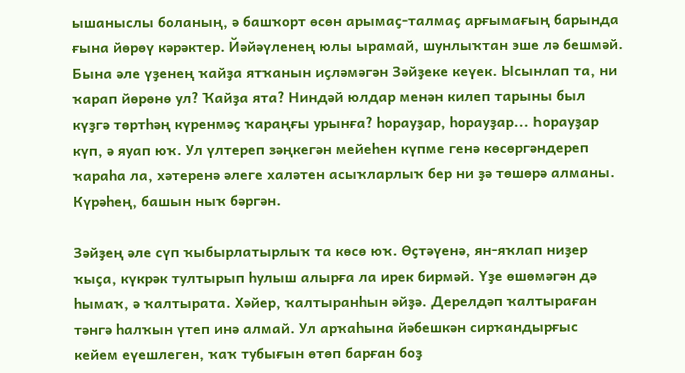ышаныслы боланың, ә башҡорт өсөн арымаҫ-талмаҫ арғымағың барында ғына йөрөү кәрәктер. Йәйәүленең юлы ырамай, шунлыҡтан эше лә бешмәй. Бына әле үҙенең ҡайҙа ятҡанын иҫләмәгән Зәйҙеке кеүек. Ысынлап та, ни ҡарап йөрөнө ул? Ҡайҙа ята? Ниндәй юлдар менән килеп тарыны был күҙгә төртһәң күренмәҫ ҡараңғы урынға? һорауҙар, һорауҙар... Һорауҙар күп, ә яуап юҡ. Ул үлтереп зәңкегән мейеһен күпме генә көсөргәндереп ҡараһа ла, хәтеренә әлеге халәтен асыҡларлыҡ бер ни ҙә төшөрә алманы. Күрәһең, башын ныҡ бәргән.

Зәйҙең әле сүп ҡыбырлатырлыҡ та көсө юҡ. Өҫтәүенә, ян-яҡлап ниҙер ҡыҫа, күкрәк тултырып һулыш алырға ла ирек бирмәй. Үҙе өшөмәгән дә һымаҡ, ә ҡалтырата. Хәйер, ҡалтыранһын әйҙә. Дерелдәп ҡалтыраған тәнгә һалҡын үтеп инә алмай. Ул арҡаһына йәбешкән сирҡандырғыс кейем еүешлеген, ҡаҡ тубығын өтөп барған боҙ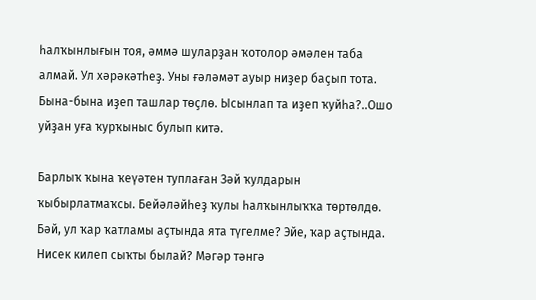һалҡынлығын тоя, әммә шуларҙан ҡотолор әмәлен таба алмай. Ул хәрәкәтһеҙ. Уны ғәләмәт ауыр ниҙер баҫып тота. Бына-бына иҙеп ташлар төҫлө. Ысынлап та иҙеп ҡуйһа?..Ошо уйҙан уға ҡурҡыныс булып китә.

Барлыҡ ҡына ҡеүәтен туплаған Зәй ҡулдарын ҡыбырлатмаҡсы. Бейәләйһеҙ ҡулы һалҡынлыҡҡа төртөлдө. Бәй, ул ҡар ҡатламы аҫтында ята түгелме? Эйе, ҡар аҫтында. Нисек килеп сыҡты былай? Мәгәр тәнгә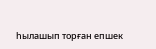һылашып торған епшек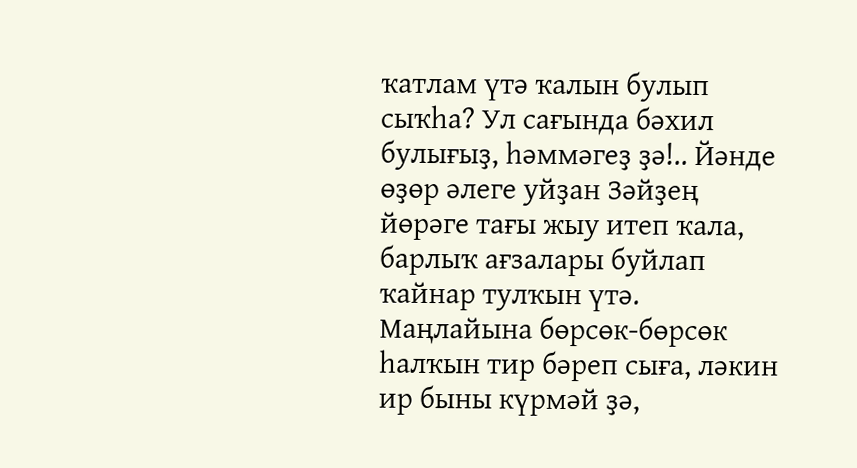ҡатлам үтә ҡалын булып сыҡһа? Ул сағында бәхил булығыҙ, һәммәгеҙ ҙә!.. Йәнде өҙөр әлеге уйҙан Зәйҙең йөрәге тағы жыу итеп ҡала, барлыҡ ағзалары буйлап ҡайнар тулҡын үтә. Маңлайына бөрсөк-бөрсөк һалҡын тир бәреп сыға, ләкин ир быны күрмәй ҙә,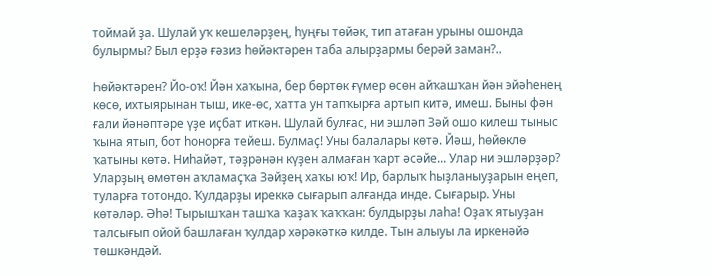тоймай ҙа. Шулай уҡ кешеләрҙең, һуңғы төйәк, тип атаған урыны ошонда булырмы? Был ерҙә ғәзиз һөйәктәрен таба алырҙармы берәй заман?..

Һөйәктәрен? Йо-оҡ! Йән хаҡына, бер бөртөк ғүмер өсөн айҡашҡан йән эйәһенең көсө, ихтыярынан тыш, ике-өс, хатта ун тапҡырға артып китә, имеш. Быны фән ғали йәнәптәре үҙе иҫбат иткән. Шулай булғас, ни эшләп Зәй ошо килеш тыныс ҡына ятып, бот һонорға тейеш. Булмаҫ! Уны балалары көтә. Йәш, һөйөклө ҡатыны көтә. Ниһайәт, тәҙрәнән күҙен алмаған ҡарт әсәйе... Улар ни эшләрҙәр? Уларҙың өмөтөн аҡламаҫҡа Зәйҙең хаҡы юҡ! Ир, барлыҡ һыҙланыуҙарын еңеп, туларға тотондо. Ҡулдарҙы иреккә сығарып алғанда инде. Сығарыр. Уны көтәләр. Әһә! Тырышҡан ташҡа ҡаҙаҡ ҡаҡҡан: булдырҙы лаһа! Оҙаҡ ятыуҙан талсығып ойой башлаған ҡулдар хәрәкәткә килде. Тын алыуы ла иркенәйә төшкәндәй.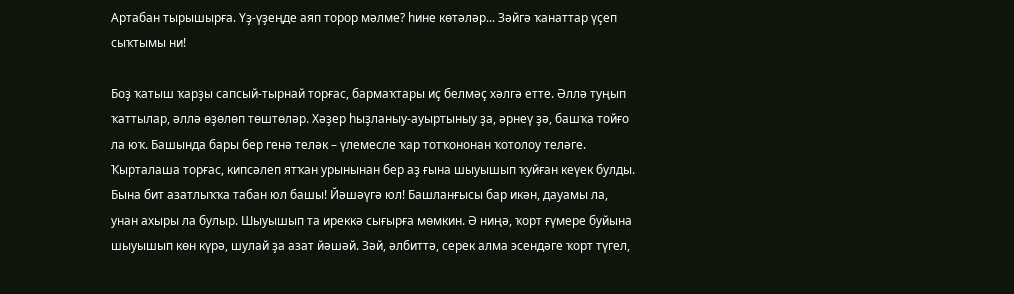Артабан тырышырға. Үҙ-үҙеңде аяп торор мәлме? һине көтәләр... Зәйгә ҡанаттар үҫеп сыҡтымы ни!

Боҙ ҡатыш ҡарҙы сапсый-тырнай торғас, бармаҡтары иҫ белмәҫ хәлгә етте. Әллә туңып ҡаттылар, әллә өҙөлөп төштөләр. Хәҙер һыҙланыу-ауыртыныу ҙа, әрнеү ҙә, башҡа тойғо ла юҡ. Башында бары бер генә теләк – үлемесле ҡар тотҡононан ҡотолоу теләге. Ҡырталаша торғас, кипсәлеп ятҡан урынынан бер аҙ ғына шыуышып ҡуйған кеүек булды. Бына бит азатлыҡҡа табан юл башы! Йәшәүгә юл! Башланғысы бар икән, дауамы ла, унан ахыры ла булыр. Шыуышып та иреккә сығырға мөмкин. Ә ниңә, ҡорт ғүмере буйына шыуышып көн күрә, шулай ҙа азат йәшәй. Зәй, әлбиттә, серек алма эсендәге ҡорт түгел,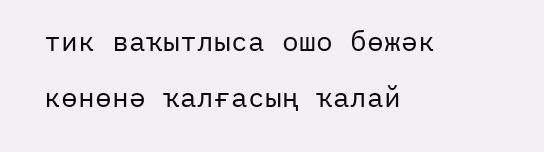тик ваҡытлыса ошо бөжәк көнөнә ҡалғасың ҡалай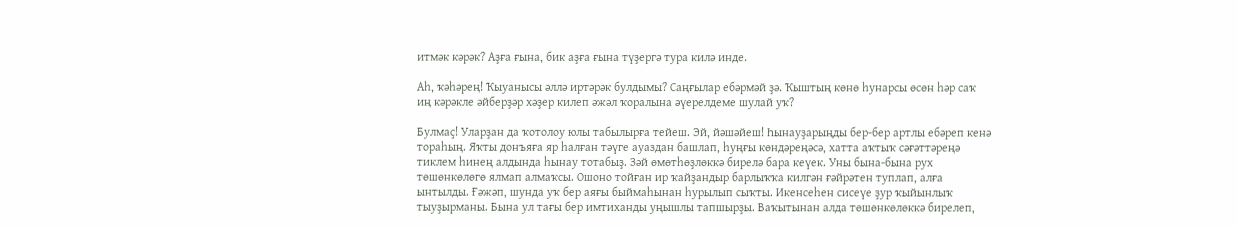итмәк кәрәк? Аҙға ғына, бик аҙға ғына түҙергә тура килә инде.

Аһ, ҡәһәрең! Ҡыуанысы әллә иртәрәк булдымы? Саңғылар ебәрмәй ҙә. Ҡыштың көнө һунарсы өсөн һәр саҡ иң кәрәкле әйберҙәр хәҙер килеп әжәл ҡоралына әүерелдеме шулай уҡ?

Булмаҫ! Уларҙан да ҡотолоу юлы табылырға тейеш. Эй, йәшәйеш! Һынауҙарыңды бер-бер артлы ебәреп кенә тораһың. Яҡты донъяға яр һалған тәүге ауаздан башлап, һуңғы көндәреңәсә, хатта аҡтыҡ сәғәттәреңә тиклем һинең алдында һынау тотабыҙ. Зәй өмөтһөҙлөккә бирелә бара кеүек. Уны бына-бына рух төшөнкөлөгө ялмап алмаҡсы. Ошоно тойған ир ҡайҙандыр барлыҡҡа килгән ғәйрәтен туплап, алға ынтылды. Ғәжәп, шунда уҡ бер аяғы быймаһынан һурылып сыҡты. Икенсеһен сисеүе ҙур ҡыйынлыҡ тыуҙырманы. Бына ул тағы бер имтиханды уңышлы тапшырҙы. Ваҡытынан алда төшөнкөлөккә бирелеп,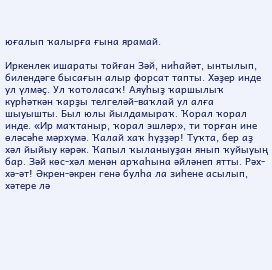юғалып ҡалырға ғына ярамай.

Иркенлек ишараты тойған Зәй, ниһайәт, ынтылып, билендәге бысағын алыр форсат тапты. Хәҙер инде ул үлмәҫ. Ул ҡотоласаҡ! Аяуһыҙ ҡаршылыҡ күрһәткән ҡарҙы телгеләй-ваҡлай ул алға шыуышты. Был юлы йылдамыраҡ. Ҡорал ҡорал инде. «Ир маҡтаныр, ҡорал эшләр», ти торған ине өләсәһе мәрхүмә. Ҡалай хаҡ һүҙҙәр! Туҡта, бер аҙ хәл йыйыу кәрәк. Ҡапыл ҡыланыуҙан янып ҡуйыуың бар. Зәй көс-хәл менән арҡаһына әйләнеп ятты. Рәх-хә-әт! Әкрен-әкрен генә булһа ла зиһене асылып, хәтере лә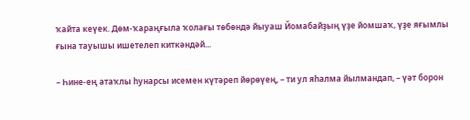ҡайта кеүек. Дөм-ҡараңғыла ҡолағы төбөндә йыуаш Йомабайҙың үҙе йомшаҡ, үҙе яғымлы ғына тауышы ишетелеп киткәндәй...

– Һине-ең атаҡлы һунарсы исемен күтәреп йөрөүең, – ти ул яһалма йылмандап, – үәт борон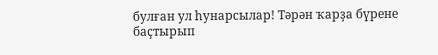булған ул һунарсылар! Тәрән ҡарҙа бүрене баҫтырып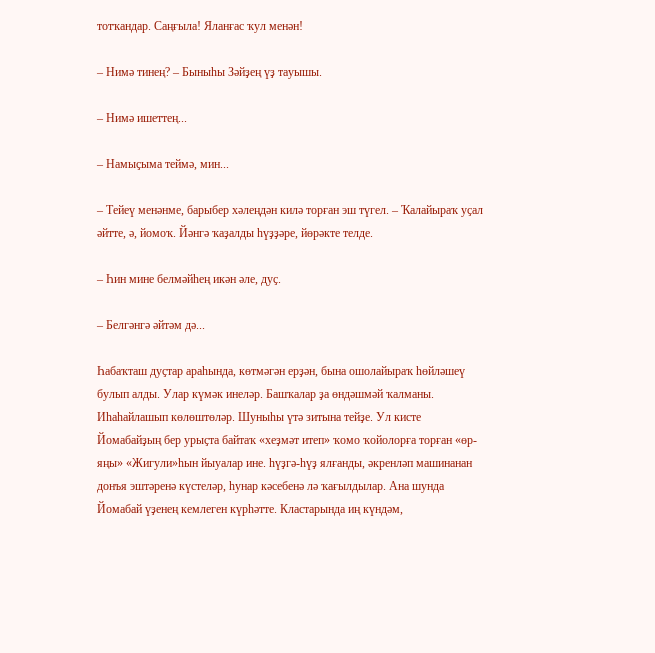тотҡандар. Саңғыла! Яланғас ҡул менән!

– Нимә тинең? – Быныһы Зәйҙең үҙ тауышы.

– Нимә ишеттең...

– Намыҫыма теймә, мин...

– Тейеү менәнме, барыбер хәлеңдән килә торған эш түгел. – Ҡалайыраҡ уҫал әйтте, ә, йомоҡ. Йәнгә ҡаҙалды һүҙҙәре, йөрәкте телде.

– Һин мине белмәйһең икән әле, дуҫ.

– Белгәнгә әйтәм дә...

Һабаҡташ дуҫтар араһында, көтмәгән ерҙән, бына ошолайыраҡ һөйләшеү булып алды. Улар күмәк инеләр. Башҡалар ҙа өндәшмәй ҡалманы. Иһаһайлашып көлөштөләр. Шуныһы үтә зитына тейҙе. Ул кисте Йомабайҙың бер урыҫта байтаҡ «хеҙмәт итеп» ҡомо ҡойолорға торған «өр-яңы» «Жигули»һын йыуалар ине. һүҙгә-һүҙ ялғанды, әкренләп машинанан донъя эштәренә күстеләр, һунар кәсебенә лә ҡағылдылар. Ана шунда Йомабай үҙенең кемлеген күрһәтте. Кластарында иң күндәм,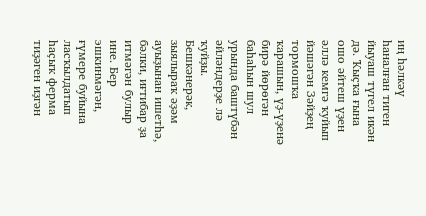иң һәлкәү һаналған тиген йыуаш түгел икән дә. Ҡыҫҡа ғына ошо әйтеш үҙен әллә кемгә ҡуйып йәшәгән Зәйҙең тормошҡа ҡарашын, үҙ-үҙенә бирә йөрөгән баһаһын шул урында баштүбән әйләндерҙе лә ҡуйҙы. Бешкәнерәк, зыялыраҡ әҙәм ауыҙынан ишетһә, бәлки, иғтибар ҙа итмәгән булыр ине. Бер эшкинмәгән, ғүмере буйына ласҡылдатып һаҫыҡ ферма тиҙәген иҙгән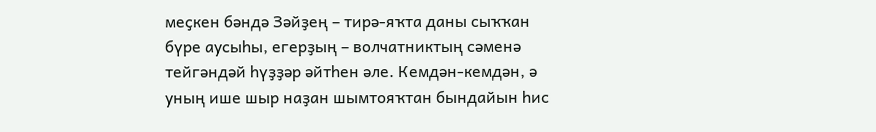меҫкен бәндә Зәйҙең – тирә-яҡта даны сыҡҡан бүре аусыһы, егерҙың – волчатниктың сәменә тейгәндәй һүҙҙәр әйтһен әле. Кемдән-кемдән, ә уның ише шыр наҙан шымтояҡтан бындайын һис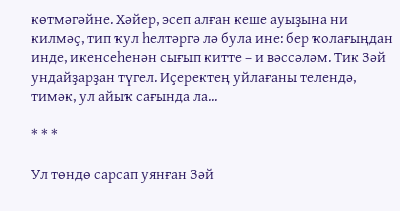көтмәгәйне. Хәйер, эсеп алған кеше ауыҙына ни килмәҫ, тип ҡул һелтәргә лә була ине: бер ҡолағыңдан инде, икенсеһенән сығып китте – и вәссәләм. Тик Зәй ундайҙарҙан түгел. Иҫеректең уйлағаны телендә, тимәк, ул айыҡ сағында ла...

* * *

Ул төндө сарсап уянған Зәй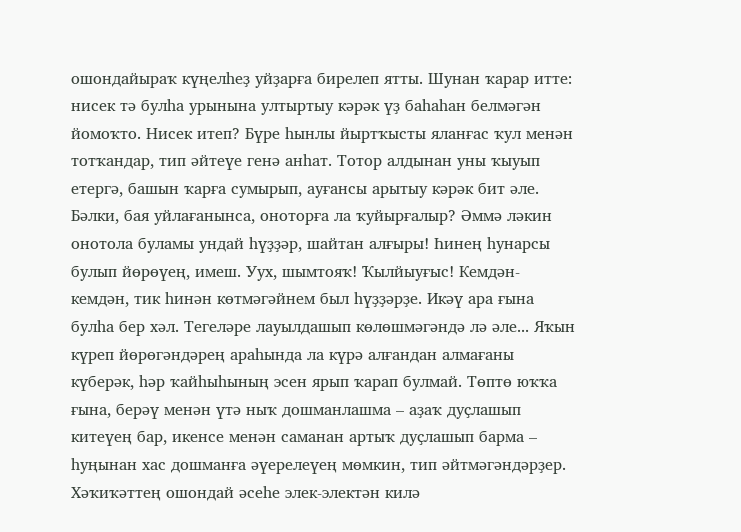ошондайыраҡ күңелһеҙ уйҙарға бирелеп ятты. Шунан ҡарар итте: нисек тә булһа урынына ултыртыу кәрәк үҙ баһаһан белмәгән йомоҡто. Нисек итеп? Бүре һынлы йыртҡысты яланғас ҡул менән тотҡандар, тип әйтеүе генә анһат. Тотор алдынан уны ҡыуып етергә, башын ҡарға сумырып, ауғансы арытыу кәрәк бит әле. Бәлки, бая уйлағанынса, оноторға ла ҡуйырғалыр? Әммә ләкин онотола буламы ундай һүҙҙәр, шайтан алғыры! Һинең һунарсы булып йөрөүең, имеш. Уух, шымтояҡ! Ҡылйыуғыс! Кемдән-кемдән, тик һинән көтмәгәйнем был һүҙҙәрҙе. Икәү ара ғына булһа бер хәл. Тегеләре лауылдашып көлөшмәгәндә лә әле... Яҡын күреп йөрөгәндәрең араһында ла күрә алғандан алмағаны күберәк, һәр ҡайһыһының эсен ярып ҡарап булмай. Төптө юҡҡа ғына, берәү менән үтә ныҡ дошманлашма – аҙаҡ дуҫлашып китеүең бар, икенсе менән саманан артыҡ дуҫлашып барма – һуңынан хас дошманға әүерелеүең мөмкин, тип әйтмәгәндәрҙер. Хәҡиҡәттең ошондай әсеһе элек-электән килә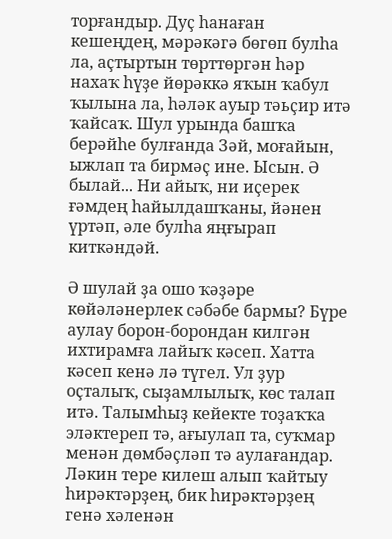торғандыр. Дуҫ һанаған кешеңдең, мәрәкәгә бөгөп булһа ла, аҫтыртын төрттөргән һәр нахаҡ һүҙе йөрәккә яҡын ҡабул ҡылына ла, һәләк ауыр тәьҫир итә ҡайсаҡ. Шул урында башҡа берәйһе булғанда Зәй, моғайын, ыжлап та бирмәҫ ине. Ысын. Ә былай... Ни айыҡ, ни иҫерек ғәмдең һайылдашҡаны, йәнен үртәп, әле булһа яңғырап киткәндәй.

Ә шулай ҙа ошо ҡәҙәре көйәләнерлек сәбәбе бармы? Бүре аулау борон-борондан килгән ихтирамға лайыҡ кәсеп. Хатта кәсеп кенә лә түгел. Ул ҙур оҫталыҡ, сыҙамлылыҡ, көс талап итә. Талымһыҙ кейекте тоҙаҡҡа эләктереп тә, ағыулап та, суҡмар менән дөмбәҫләп тә аулағандар. Ләкин тере килеш алып ҡайтыу һирәктәрҙең, бик һирәктәрҙең генә хәленән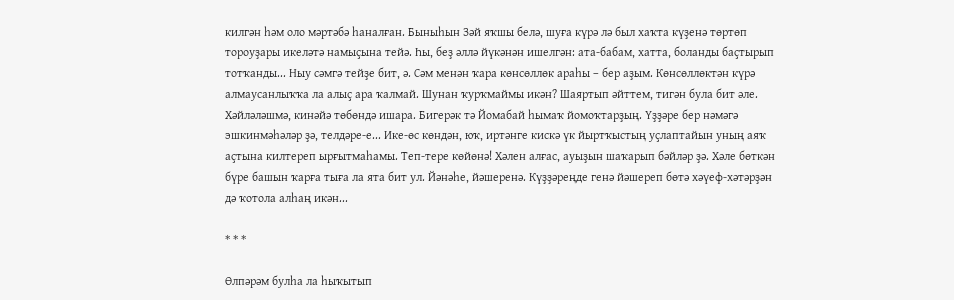килгән һәм оло мәртәбә һаналған. Быныһын Зәй яҡшы белә, шуға күрә лә был хаҡта күҙенә төртөп тороуҙары икеләтә намыҫына тейә. Һы, беҙ әллә йүкәнән ишелгән: ата-бабам, хатта, боланды баҫтырып тотҡанды... Ныу сәмгә тейҙе бит, ә. Сәм менән ҡара көнсөллөк араһы – бер аҙым. Көнсөллөктән күрә алмаусанлыҡҡа ла алыҫ ара ҡалмай. Шунан ҡурҡмаймы икән? Шаяртып әйттем, тигән була бит әле. Хәйләләшмә, кинәйә төбөндә ишара. Бигерәк тә Йомабай һымаҡ йомоҡтарҙың. Үҙҙәре бер нәмәгә эшкинмәһәләр ҙә, телдәре-е... Ике-өс көндән, юҡ, иртәнге кискә үк йыртҡыстың уҫлаптайын уның аяҡ аҫтына килтереп ырғытмаһамы. Теп-тере көйөнә! Хәлен алғас, ауыҙын шаҡарып бәйләр ҙә. Хәле бөткән бүре башын ҡарға тыға ла ята бит ул. Йәнәһе, йәшеренә. Күҙҙәреңде генә йәшереп бөтә хәүеф-хәтәрҙән дә ҡотола алһаң икән...

* * *

Өлпәрәм булһа ла һыҡытып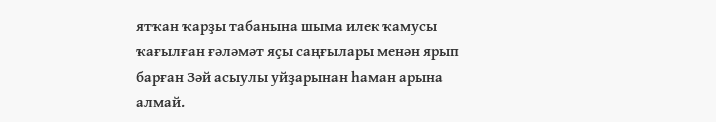ятҡан ҡарҙы табанына шыма илек ҡамусы ҡағылған ғәләмәт яҫы саңғылары менән ярып барған Зәй асыулы уйҙарынан һаман арына алмай.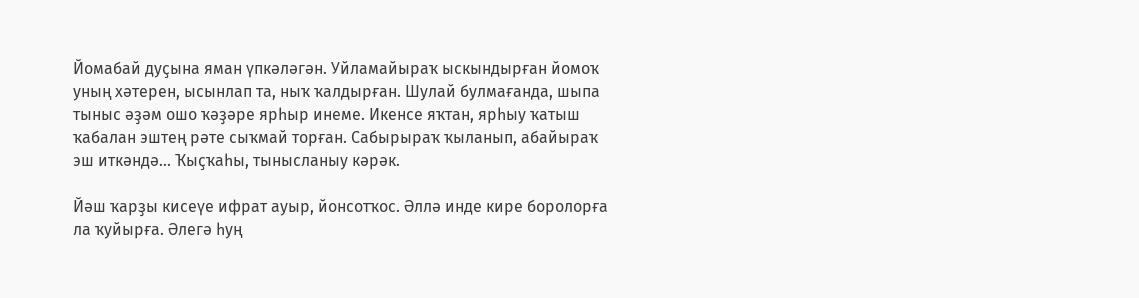Йомабай дуҫына яман үпкәләгән. Уйламайыраҡ ыскындырған йомоҡ уның хәтерен, ысынлап та, ныҡ ҡалдырған. Шулай булмағанда, шыпа тыныс әҙәм ошо ҡәҙәре ярһыр инеме. Икенсе яҡтан, ярһыу ҡатыш ҡабалан эштең рәте сыҡмай торған. Сабырыраҡ ҡыланып, абайыраҡ эш иткәндә... Ҡыҫҡаһы, тынысланыу кәрәк.

Йәш ҡарҙы кисеүе ифрат ауыр, йонсотҡос. Әллә инде кире боролорға ла ҡуйырға. Әлегә һуң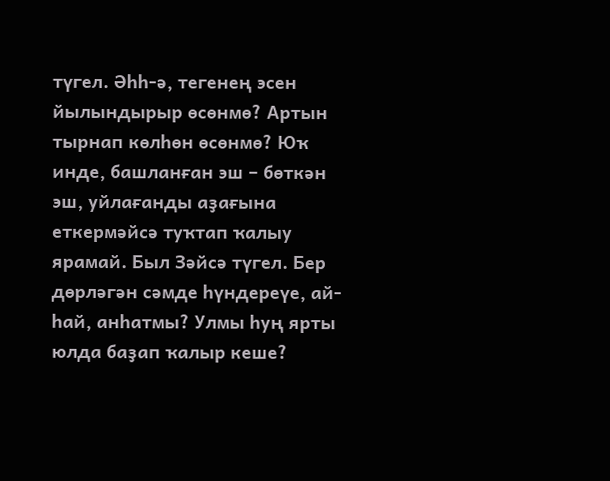түгел. Әһһ-ә, тегенең эсен йылындырыр өсөнмө? Артын тырнап көлһөн өсөнмө? Юҡ инде, башланған эш – бөткән эш, уйлағанды аҙағына еткермәйсә туҡтап ҡалыу ярамай. Был Зәйсә түгел. Бер дөрләгән сәмде һүндереүе, ай-һай, анһатмы? Улмы һуң ярты юлда баҙап ҡалыр кеше?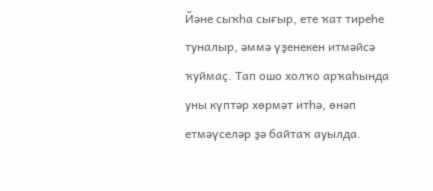Йәне сыҡһа сығыр, ете ҡат тиреһе туналыр, әммә үҙенекен итмәйсә ҡуймаҫ. Тап ошо холҡо арҡаһында уны күптәр хөрмәт итһә, өнәп етмәүселәр ҙә байтаҡ ауылда.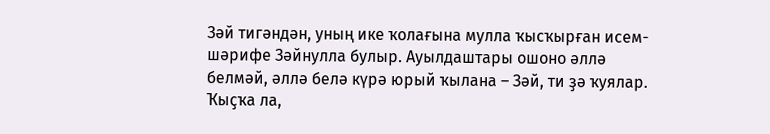Зәй тигәндән, уның ике ҡолағына мулла ҡысҡырған исем-шәрифе Зәйнулла булыр. Ауылдаштары ошоно әллә белмәй, әллә белә күрә юрый ҡылана – Зәй, ти ҙә ҡуялар. Ҡыҫҡа ла,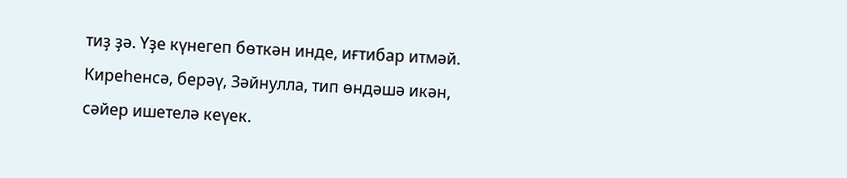тиҙ ҙә. Үҙе күнегеп бөткән инде, иғтибар итмәй. Киреһенсә, берәү, Зәйнулла, тип өндәшә икән, сәйер ишетелә кеүек.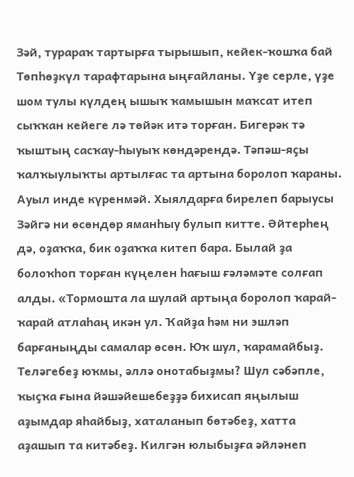Зәй, турараҡ тартырға тырышып, кейек-ҡошҡа бай Төпһөҙкүл тарафтарына ыңғайланы. Үҙе серле, үҙе шом тулы күлдең ышыҡ ҡамышын маҡсат итеп сыҡҡан кейеге лә төйәк итә торған. Бигерәк тә ҡыштың сасҡау-һыуыҡ көндәрендә. Тәпәш-яҫы ҡалҡыулыҡты артылғас та артына боролоп ҡараны. Ауыл инде күренмәй. Хыялдарға бирелеп барыусы Зәйгә ни өсөндөр яманһыу булып китте. Әйтерһең дә, оҙаҡҡа, бик оҙаҡҡа китеп бара. Былай ҙа болоҡһоп торған күңелен һағыш ғәләмәте солғап алды. «Тормошта ла шулай артыңа боролоп ҡарай-ҡарай атлаһаң икән ул. Ҡайҙа һәм ни эшләп барғаныңды самалар өсөн. Юҡ шул, ҡарамайбыҙ. Теләгебеҙ юҡмы, әллә онотабыҙмы? Шул сәбәпле, ҡыҫҡа ғына йәшәйешебеҙҙә бихисап яңылыш аҙымдар яһайбыҙ, хаталанып бөтәбеҙ, хатта аҙашып та китәбеҙ. Килгән юлыбыҙға әйләнеп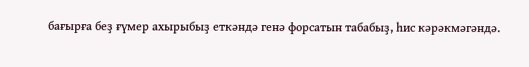бағырға беҙ ғүмер ахырыбыҙ еткәндә генә форсатын табабыҙ, һис кәрәкмәгәндә.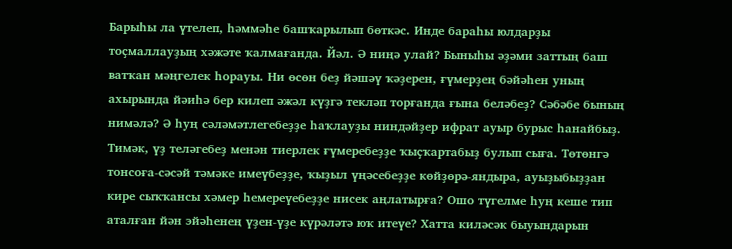Барыһы ла үтелеп, һәммәһе башҡарылып бөткәс. Инде бараһы юлдарҙы тоҫмаллауҙың хәжәте ҡалмағанда. Йәл. Ә ниңә улай? Быныһы әҙәми заттың баш ватҡан мәңгелек һорауы. Ни өсөн беҙ йәшәү ҡәҙерен, ғүмерҙең бәйәһен уның ахырында йәиһә бер килеп әжәл күҙгә текләп торғанда ғына беләбеҙ? Сәбәбе бының нимәлә? Ә һуң сәләмәтлегебеҙҙе һаҡлауҙы ниндәйҙер ифрат ауыр бурыс һанайбыҙ. Тимәк, үҙ теләгебеҙ менән тиерлек ғүмеребеҙҙе ҡыҫҡартабыҙ булып сыға. Төтөнгә тонсоға-сәсәй тәмәке имеүбеҙҙе, ҡыҙыл үңәсебеҙҙе көйҙөрә-яндыра, ауыҙыбыҙҙан кире сыҡҡансы хәмер һемереүебеҙҙе нисек аңлатырға? Ошо түгелме һуң кеше тип аталған йән эйәһенең үҙен-үҙе күрәләтә юҡ итеүе? Хатта киләсәк быуындарын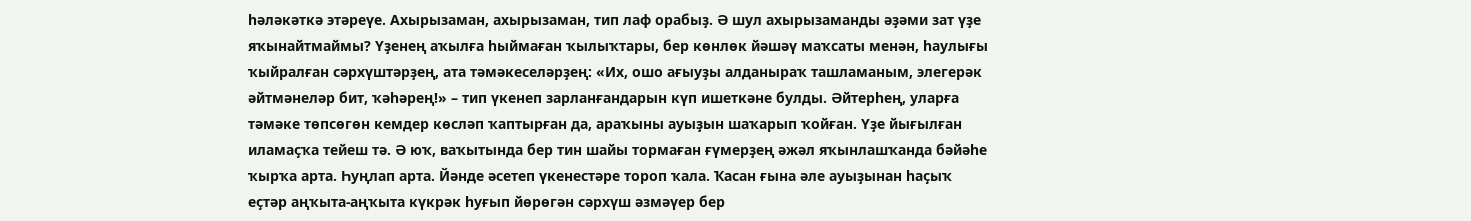һәләкәткә этәреүе. Ахырызаман, ахырызаман, тип лаф орабыҙ. Ә шул ахырызаманды әҙәми зат үҙе яҡынайтмаймы? Үҙенең аҡылға һыймаған ҡылыҡтары, бер көнлөк йәшәү маҡсаты менән, һаулығы ҡыйралған сәрхүштәрҙең, ата тәмәкеселәрҙең: «Их, ошо ағыуҙы алданыраҡ ташламаным, элегерәк әйтмәнеләр бит, ҡәһәрең!» – тип үкенеп зарланғандарын күп ишеткәне булды. Әйтерһең, уларға тәмәке төпсөгөн кемдер көсләп ҡаптырған да, араҡыны ауыҙын шаҡарып ҡойған. Үҙе йығылған иламаҫҡа тейеш тә. Ә юҡ, ваҡытында бер тин шайы тормаған ғүмерҙең әжәл яҡынлашҡанда бәйәһе ҡырҡа арта. Һуңлап арта. Йәнде әсетеп үкенестәре тороп ҡала. Ҡасан ғына әле ауыҙынан һаҫыҡ еҫтәр аңҡыта-аңҡыта күкрәк һуғып йөрөгән сәрхүш әзмәүер бер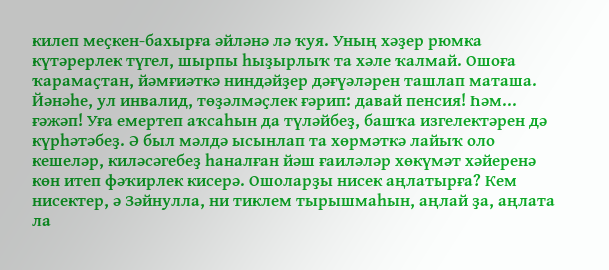килеп меҫкен-бахырға әйләнә лә ҡуя. Уның хәҙер рюмка күтәрерлек түгел, шырпы һыҙырлыҡ та хәле ҡалмай. Ошоға ҡарамаҫтан, йәмғиәткә ниндәйҙер дәғүәләрен ташлап маташа. Йәнәһе, ул инвалид, төҙәлмәҫлек ғәрип: давай пенсия! Һәм... ғәжәп! Уға емертеп аҡсаһын да түләйбеҙ, башҡа изгелектәрен дә күрһәтәбеҙ. Ә был мәлдә ысынлап та хөрмәткә лайыҡ оло кешеләр, киләсәгебеҙ һаналған йәш ғаиләләр хөкүмәт хәйеренә көн итеп фәҡирлек кисерә. Ошоларҙы нисек аңлатырға? Кем нисектер, ә Зәйнулла, ни тиклем тырышмаһын, аңлай ҙа, аңлата ла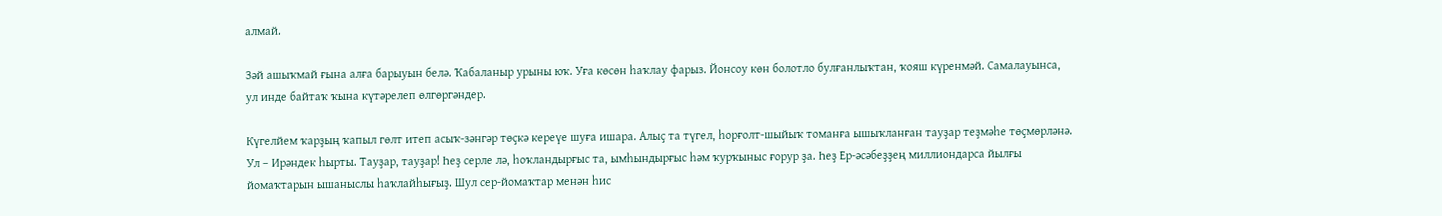алмай.

Зәй ашыҡмай ғына алға барыуын белә. Ҡабаланыр урыны юҡ. Уға көсөн һаҡлау фарыз. Йонсоу көн болотло булғанлыҡтан, ҡояш күренмәй. Самалауынса, ул инде байтаҡ ҡына күтәрелеп өлгөргәндер.

Күгелйем ҡарҙың ҡапыл гөлт итеп асыҡ-зәнгәр төҫкә кереүе шуға ишара. Алыҫ та түгел, һорғолт-шыйыҡ томанға ышыҡланған тауҙар теҙмәһе төҫмөрләнә. Ул – Ирәндек һырты. Тауҙар, тауҙар! Һеҙ серле лә, һоҡландырғыс та, ымһындырғыс һәм ҡурҡыныс ғорур ҙа. Һеҙ Ер-әсәбеҙҙең миллиондарса йылғы йомаҡтарын ышаныслы һаҡлайһығыҙ. Шул сер-йомаҡтар менән һис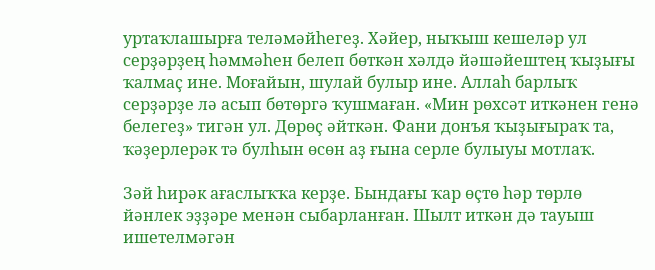уртаҡлашырға теләмәйһегеҙ. Хәйер, ныҡыш кешеләр ул серҙәрҙең һәммәһен белеп бөткән хәлдә йәшәйештең ҡыҙығы ҡалмаҫ ине. Моғайын, шулай булыр ине. Аллаһ барлыҡ серҙәрҙе лә асып бөтөргә ҡушмаған. «Мин рөхсәт иткәнен генә белегеҙ» тигән ул. Дөрөҫ әйткән. Фани донъя ҡыҙығыраҡ та, ҡәҙерлерәк тә булһын өсөн аҙ ғына серле булыуы мотлаҡ.

Зәй һирәк ағаслыҡҡа керҙе. Бындағы ҡар өҫтө һәр төрлө йәнлек эҙҙәре менән сыбарланған. Шылт иткән дә тауыш ишетелмәгән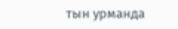тын урманда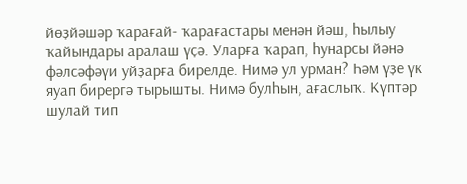йөҙйәшәр ҡарағай- ҡарағастары менән йәш, һылыу ҡайындары аралаш үҫә. Уларға ҡарап, һунарсы йәнә фәлсәфәүи уйҙарға бирелде. Нимә ул урман? Һәм үҙе үк яуап бирергә тырышты. Нимә булһын, ағаслыҡ. Күптәр шулай тип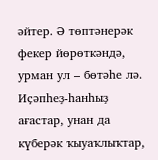әйтер. Ә төптәнерәк фекер йөрөткәндә, урман ул – бөтәһе лә. Иҫәпһеҙ-һанһыҙ ағастар, унан да күберәк ҡыуаҡлыҡтар,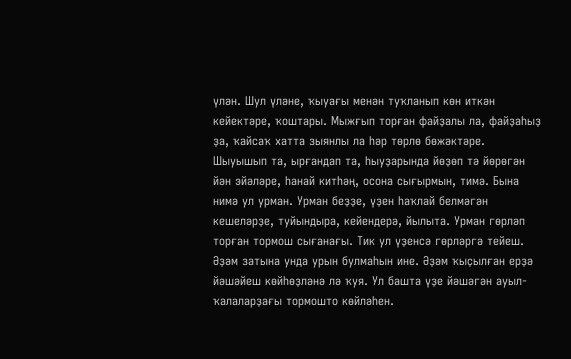үлән. Шул үләне, ҡыуағы менән туҡланып көн иткән кейектәре, ҡоштары. Мыжғып торған файҙалы ла, файҙаһыҙ ҙа, ҡайсаҡ хатта зыянлы ла һәр төрлө бөжәктәре. Шыуышып та, ырғандап та, һыуҙарында йөҙөп тә йөрөгән йән эйәләре, һанай китһәң, осона сығырмын, тимә. Бына нимә ул урман. Урман беҙҙе, үҙен һаҡлай белмәгән кешеләрҙе, туйындыра, кейендерә, йылыта. Урман гөрләп торған тормош сығанағы. Тик ул үҙенсә гөрләргә тейеш. Әҙәм затына унда урын булмаһын ине. Әҙәм ҡыҫылған ерҙә йәшәйеш көйһөҙләнә лә ҡуя. Ул башта үҙе йәшәгән ауыл-ҡалаларҙағы тормошто көйләһен.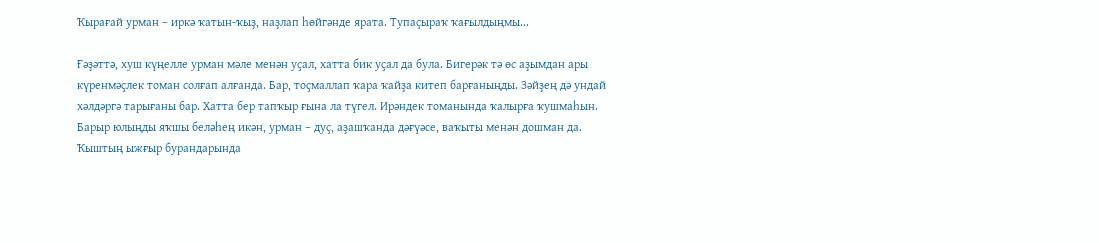Ҡырағай урман – иркә ҡатын-ҡыҙ, наҙлап һөйгәнде ярата. Тупаҫыраҡ ҡағылдыңмы...

Ғәҙәттә, хуш күңелле урман мәле менән уҫал, хатта бик уҫал да була. Бигерәк тә өс аҙымдан ары күренмәҫлек томан солғап алғанда. Бар, тоҫмаллап ҡара ҡайҙа китеп барғаныңды. Зәйҙең дә ундай хәлдәргә тарығаны бар. Хатта бер тапҡыр ғына ла түгел. Ирәндек томанында ҡалырға ҡушмаһын. Барыр юлыңды яҡшы беләһең икән, урман – дуҫ, аҙашҡанда дәғүәсе, ваҡыты менән дошман да. Ҡыштың ыжғыр бурандарында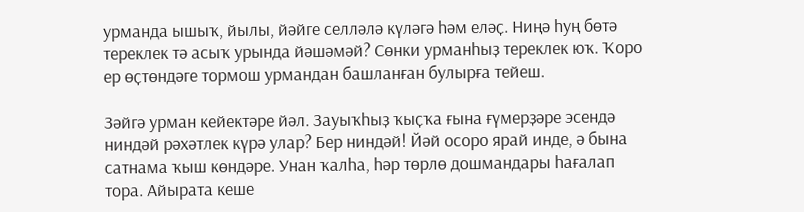урманда ышыҡ, йылы, йәйге селләлә күләгә һәм еләҫ. Ниңә һуң бөтә тереклек тә асыҡ урында йәшәмәй? Сөнки урманһыҙ тереклек юҡ. Ҡоро ер өҫтөндәге тормош урмандан башланған булырға тейеш.

Зәйгә урман кейектәре йәл. Зауыҡһыҙ ҡыҫҡа ғына ғүмерҙәре эсендә ниндәй рәхәтлек күрә улар? Бер ниндәй! Йәй осоро ярай инде, ә бына сатнама ҡыш көндәре. Унан ҡалһа, һәр төрлө дошмандары һағалап тора. Айырата кеше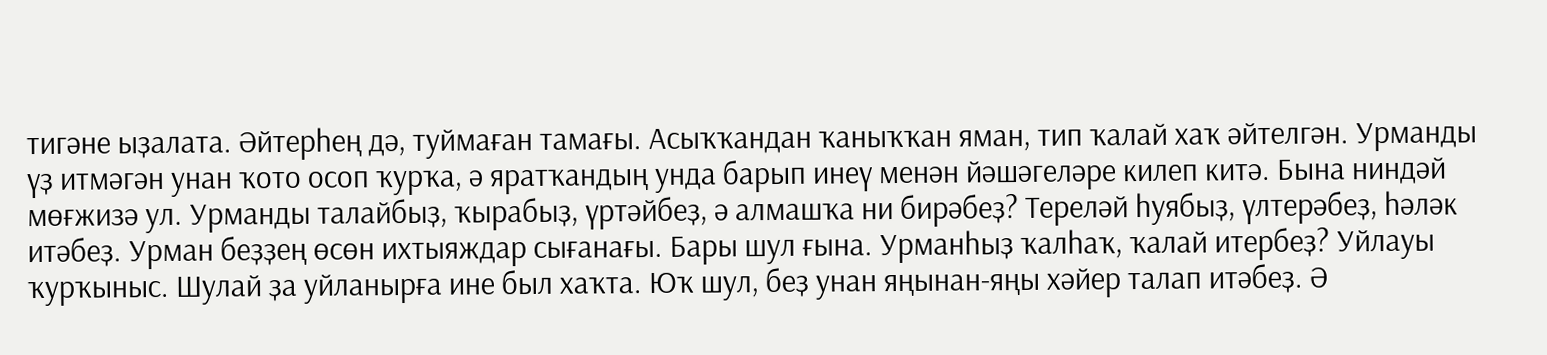тигәне ыҙалата. Әйтерһең дә, туймаған тамағы. Асыҡҡандан ҡаныҡҡан яман, тип ҡалай хаҡ әйтелгән. Урманды үҙ итмәгән унан ҡото осоп ҡурҡа, ә яратҡандың унда барып инеү менән йәшәгеләре килеп китә. Бына ниндәй мөғжизә ул. Урманды талайбыҙ, ҡырабыҙ, үртәйбеҙ, ә алмашҡа ни бирәбеҙ? Тереләй һуябыҙ, үлтерәбеҙ, һәләк итәбеҙ. Урман беҙҙең өсөн ихтыяждар сығанағы. Бары шул ғына. Урманһыҙ ҡалһаҡ, ҡалай итербеҙ? Уйлауы ҡурҡыныс. Шулай ҙа уйланырға ине был хаҡта. Юҡ шул, беҙ унан яңынан-яңы хәйер талап итәбеҙ. Ә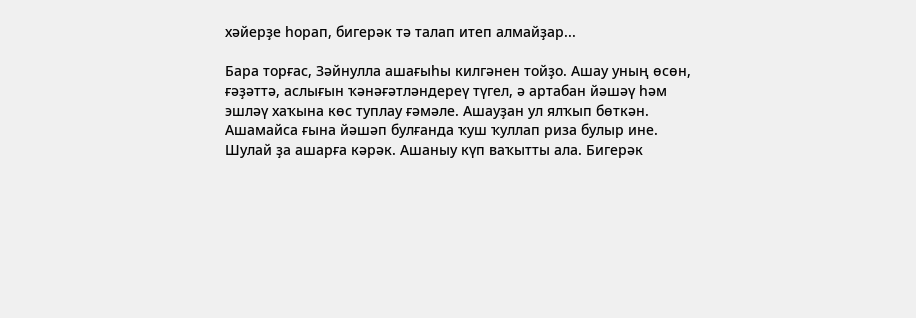хәйерҙе һорап, бигерәк тә талап итеп алмайҙар...

Бара торғас, Зәйнулла ашағыһы килгәнен тойҙо. Ашау уның өсөн, ғәҙәттә, аслығын ҡәнәғәтләндереү түгел, ә артабан йәшәү һәм эшләү хаҡына көс туплау ғәмәле. Ашауҙан ул ялҡып бөткән. Ашамайса ғына йәшәп булғанда ҡуш ҡуллап риза булыр ине. Шулай ҙа ашарға кәрәк. Ашаныу күп ваҡытты ала. Бигерәк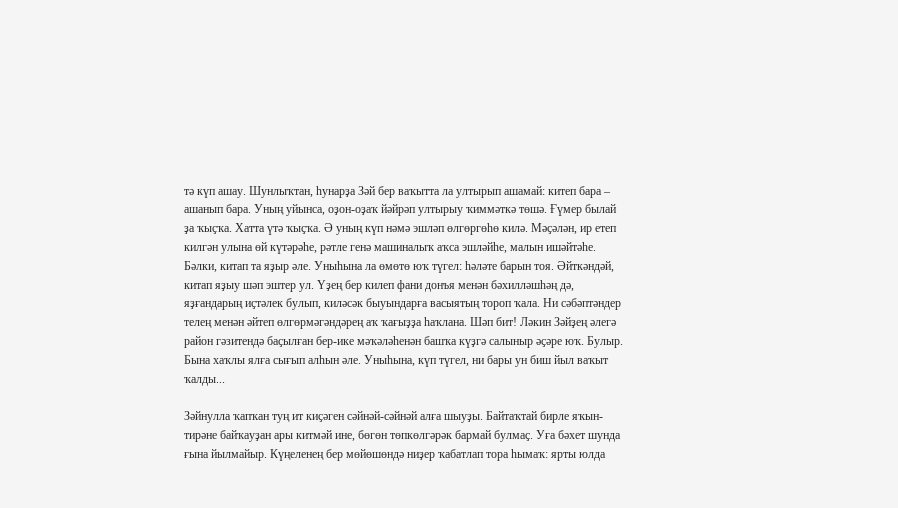тә күп ашау. Шунлыҡтан, һунарҙа Зәй бер ваҡытта ла ултырып ашамай: китеп бара – ашанып бара. Уның уйынса, оҙон-оҙаҡ йәйрәп ултырыу ҡиммәткә төшә. Ғүмер былай ҙа ҡыҫҡа. Хатта үтә ҡыҫҡа. Ә уның күп нәмә эшләп өлгөргөһө килә. Мәҫәлән, ир етеп килгән улына өй күтәрәһе, рәтле генә машиналыҡ аҡса эшләйһе, малын ишәйтәһе. Бәлки, китап та яҙыр әле. Уныһына ла өмөтө юҡ түгел: һәләте барын тоя. Әйткәндәй, китап яҙыу шәп эштер ул. Үҙең бер килеп фани донъя менән бәхилләшһәң дә, яҙғандарың иҫтәлек булып, киләсәк быуындарға васыятың тороп ҡала. Ни сәбәптәндер телең менән әйтеп өлгөрмәгәндәрең аҡ ҡағыҙҙа һаҡлана. Шәп бит! Ләкин Зәйҙең әлегә район гәзитендә баҫылған бер-ике мәҡәләһенән башҡа күҙгә салыныр әҫәре юҡ. Булыр. Бына хаҡлы ялға сығып алһын әле. Уныһына, күп түгел, ни бары ун биш йыл ваҡыт ҡалды...

Зәйнулла ҡапҡан туң ит киҫәген сәйнәй-сәйнәй алға шыуҙы. Байтаҡтай бирле яҡын-тирәне байҡауҙан ары китмәй ине, бөгөн төпкөлгәрәк бармай булмаҫ. Уға бәхет шунда ғына йылмайыр. Күңеленең бер мөйөшөндә ниҙер ҡабатлап тора һымаҡ: ярты юлда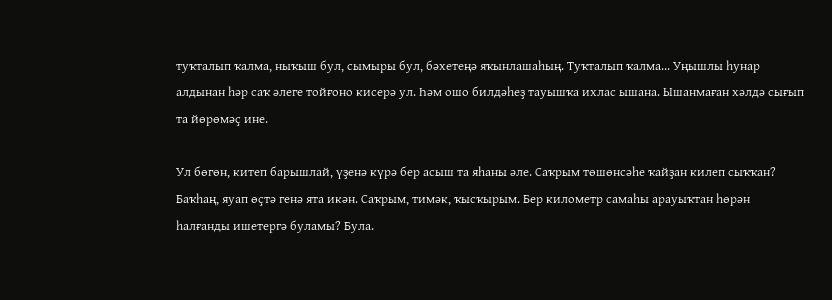туҡталып ҡалма, ныҡыш бул, сымыры бул, бәхетеңә яҡынлашаһың. Туҡталып ҡалма... Уңышлы һунар алдынан һәр саҡ әлеге тойғоно кисерә ул. Һәм ошо билдәһеҙ тауышҡа ихлас ышана. Ышанмаған хәлдә сығып та йөрөмәҫ ине.

Ул бөгөн, китеп барышлай, үҙенә күрә бер асыш та яһаны әле. Саҡрым төшөнсәһе ҡайҙан килеп сыҡҡан? Баҡһаң, яуап өҫтә генә ята икән. Саҡрым, тимәк, ҡысҡырым. Бер километр самаһы арауыҡтан һөрән һалғанды ишетергә буламы? Була.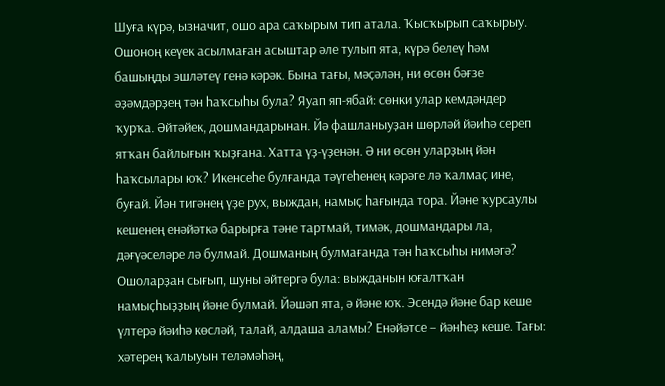Шуға күрә, ызначит, ошо ара саҡырым тип атала. Ҡысҡырып саҡырыу. Ошоноң кеүек асылмаған асыштар әле тулып ята, күрә белеү һәм башыңды эшләтеү генә кәрәк. Бына тағы, мәҫәлән, ни өсөн бәғзе әҙәмдәрҙең тән һаҡсыһы була? Яуап яп-ябай: сөнки улар кемдәндер ҡурҡа. Әйтәйек, дошмандарынан. Йә фашланыуҙан шөрләй йәиһә сереп ятҡан байлығын ҡыҙғана. Хатта үҙ-үҙенән. Ә ни өсөн уларҙың йән һаҡсылары юҡ? Икенсеһе булғанда тәүгеһенең кәрәге лә ҡалмаҫ ине, буғай. Йән тигәнең үҙе рух, выждан, намыҫ һағында тора. Йәне ҡурсаулы кешенең енәйәткә барырға тәне тартмай, тимәк, дошмандары ла, дәғүәселәре лә булмай. Дошманың булмағанда тән һаҡсыһы нимәгә? Ошоларҙан сығып, шуны әйтергә була: выжданын юғалтҡан намыҫһыҙҙың йәне булмай. Йәшәп ята, ә йәне юҡ. Эсендә йәне бар кеше үлтерә йәиһә көсләй, талай, алдаша аламы? Енәйәтсе – йәнһеҙ кеше. Тағы: хәтерең ҡалыуын теләмәһәң,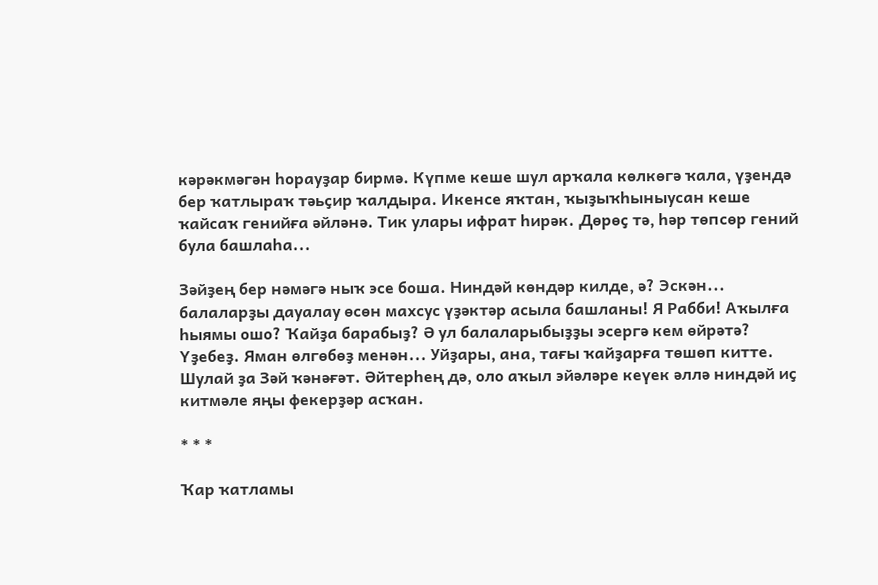кәрәкмәгән һорауҙар бирмә. Күпме кеше шул арҡала көлкөгә ҡала, үҙендә бер ҡатлыраҡ тәьҫир ҡалдыра. Икенсе яҡтан, ҡыҙыҡһыныусан кеше ҡайсаҡ генийға әйләнә. Тик улары ифрат һирәк. Дөрөҫ тә, һәр төпсөр гений була башлаһа...

Зәйҙең бер нәмәгә ныҡ эсе боша. Ниндәй көндәр килде, ә? Эскән... балаларҙы дауалау өсөн махсус үҙәктәр асыла башланы! Я Рабби! Аҡылға һыямы ошо? Ҡайҙа барабыҙ? Ә ул балаларыбыҙҙы эсергә кем өйрәтә? Үҙебеҙ. Яман өлгөбөҙ менән... Уйҙары, ана, тағы ҡайҙарға төшөп китте. Шулай ҙа Зәй ҡәнәғәт. Әйтерһең дә, оло аҡыл эйәләре кеүек әллә ниндәй иҫ китмәле яңы фекерҙәр асҡан.

* * *

Ҡар ҡатламы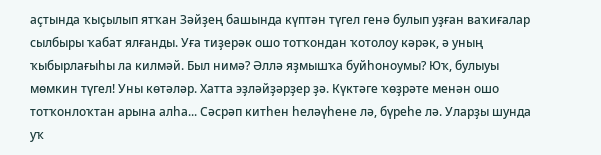аҫтында ҡыҫылып ятҡан Зәйҙең башында күптән түгел генә булып уҙған ваҡиғалар сылбыры ҡабат ялғанды. Уға тиҙерәк ошо тотҡондан ҡотолоу кәрәк, ә уның ҡыбырлағыһы ла килмәй. Был нимә? Әллә яҙмышҡа буйһоноумы? Юҡ, булыуы мөмкин түгел! Уны көтәләр. Хатта эҙләйҙәрҙер ҙә. Күктәге ҡөҙрәте менән ошо тотҡонлоҡтан арына алһа... Сәсрәп китһен һеләүһене лә, бүреһе лә. Уларҙы шунда уҡ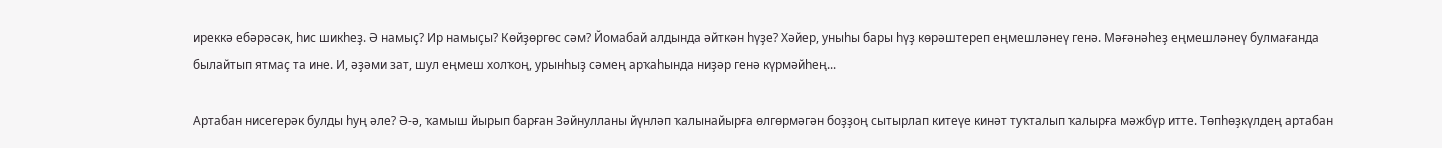иреккә ебәрәсәк, һис шикһеҙ. Ә намыҫ? Ир намыҫы? Көйҙөргөс сәм? Йомабай алдында әйткән һүҙе? Хәйер, уныһы бары һүҙ көрәштереп еңмешләнеү генә. Мәғәнәһеҙ еңмешләнеү булмағанда былайтып ятмаҫ та ине. И, әҙәми зат, шул еңмеш холҡоң, урынһыҙ сәмең арҡаһында ниҙәр генә күрмәйһең...

Артабан нисегерәк булды һуң әле? Ә-ә, ҡамыш йырып барған Зәйнулланы йүнләп ҡалынайырға өлгөрмәгән боҙҙоң сытырлап китеүе кинәт туҡталып ҡалырға мәжбүр итте. Төпһөҙкүлдең артабан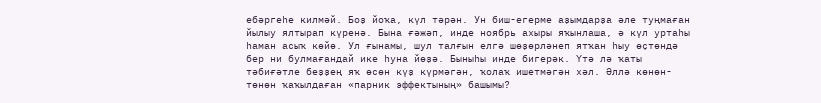ебәргеһе килмәй. Боҙ йоҡа, күл тәрән. Ун биш-егерме аҙымдарҙа әле туңмаған йылыу ялтырап күренә. Бына ғәжәп, инде ноябрь ахыры яҡынлаша, ә күл уртаһы һаман асыҡ көйө. Ул ғынамы, шул талғын елгә шөҙөрләнеп ятҡан һыу өҫтөндә бер ни булмағандай ике һуна йөҙә. Быныһы инде бигерәк. Үтә лә ҡаты тәбиғәтле беҙҙең яҡ өсөн күҙ күрмәгән, ҡолаҡ ишетмәгән хәл. Әллә көнөн-төнөн ҡаҡылдаған «парник эффектының» башымы?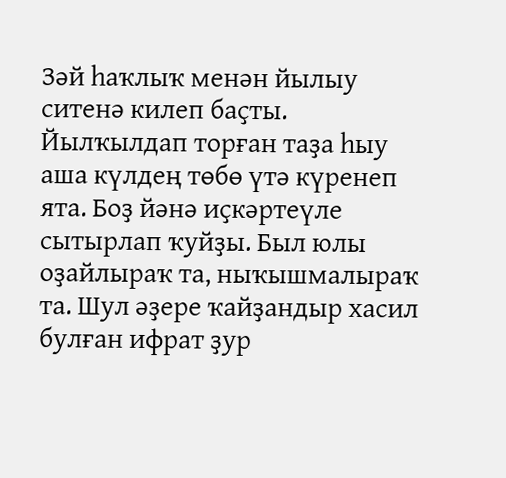Зәй һаҡлыҡ менән йылыу ситенә килеп баҫты. Йылҡылдап торған таҙа һыу аша күлдең төбө үтә күренеп ята. Боҙ йәнә иҫкәртеүле сытырлап ҡуйҙы. Был юлы оҙайлыраҡ та, ныҡышмалыраҡ та. Шул әҙере ҡайҙандыр хасил булған ифрат ҙур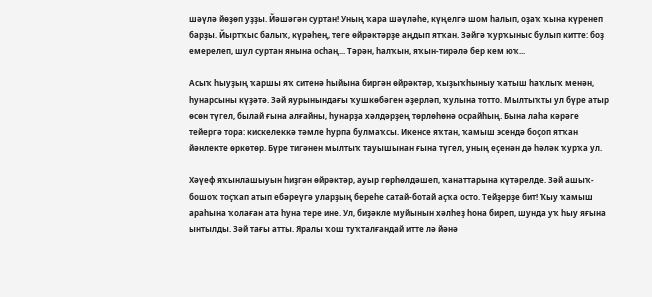шәүлә йөҙөп уҙҙы. Йәшәгән суртан! Уның ҡара шәүләһе, күңелгә шом һалып, оҙаҡ ҡына күренеп барҙы. Йыртҡыс балыҡ, күрәһең, теге өйрәктәрҙе аңдып ятҡан. Зәйгә ҡурҡыныс булып китте: боҙ емерелеп, шул суртан янына осһаң... Тәрән, һалҡын, яҡын-тирәлә бер кем юҡ...

Асыҡ һыуҙың ҡаршы яҡ ситенә һыйына биргән өйрәктәр, ҡыҙыҡһыныу ҡатыш һаҡлыҡ менән, һунарсыны күҙәтә. Зәй яурынындағы ҡушкөбәген әҙерләп, ҡулына тотто. Мылтыҡты ул бүре атыр өсөн түгел, былай ғына алғайны, һунарҙа хәлдәрҙең төрлөһөнә осрайһың. Бына лаһа кәрәге тейергә тора: кискелеккә тәмле һурпа булмаҡсы. Икенсе яҡтан, ҡамыш эсендә боҫоп ятҡан йәнлекте өркөтөр. Бүре тигәнен мылтыҡ тауышынан ғына түгел, уның еҫенән дә һәләк ҡурҡа ул.

Хәүеф яҡынлашыуын һиҙгән өйрәктәр, ауыр гөрһөлдәшеп, ҡанаттарына күтәрелде. Зәй ашыҡ-бошоҡ тоҫҡап атып ебәреүгә уларҙың береһе сатай-ботай аҫҡа осто. Тейҙерҙе бит! Ҡыу ҡамыш араһына ҡолаған ата һуна тере ине. Ул, биҙәкле муйынын хәлһеҙ һона биреп, шунда уҡ һыу яғына ынтылды. Зәй тағы атты. Яралы ҡош туҡталғандай итте лә йәнә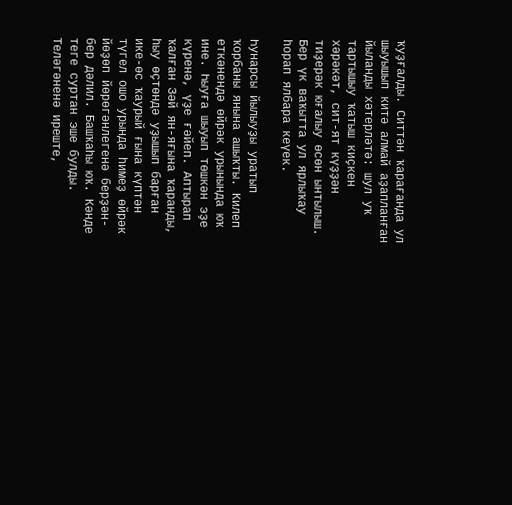ҡуҙғалды. Ситтән ҡарағанда ул шыуышып китә алмай аҙапланған йыланды хәтерләтә: шул уҡ тартышыу ҡатыш киҫкен хәрәкәт, сит-ят күҙҙән тиҙерәк юғалыу өсөн ынтылыш. Бер үк ваҡытта ул ярлыҡау һорап ялбара кеүек.

Һунарсы йылыуҙы уратып ҡорбаны янына ашыҡты. Килеп еткәнендә өйрәк урынында юҡ ине. Һыуға шыуып төшкән эҙе күренә, үҙе ғәйеп. Аптырап ҡалған Зәй ян-яғына ҡаранды, һыу өҫтөндә уҙышып барған ике-өс ҡаурый ғына күптән түгел ошо урында һимеҙ өйрәк йөҙөп йөрөгәнлегенә берҙән-бер дәлил. Башҡаһы юҡ. Кәнде теге суртан эше булды. Теләгәненә иреште,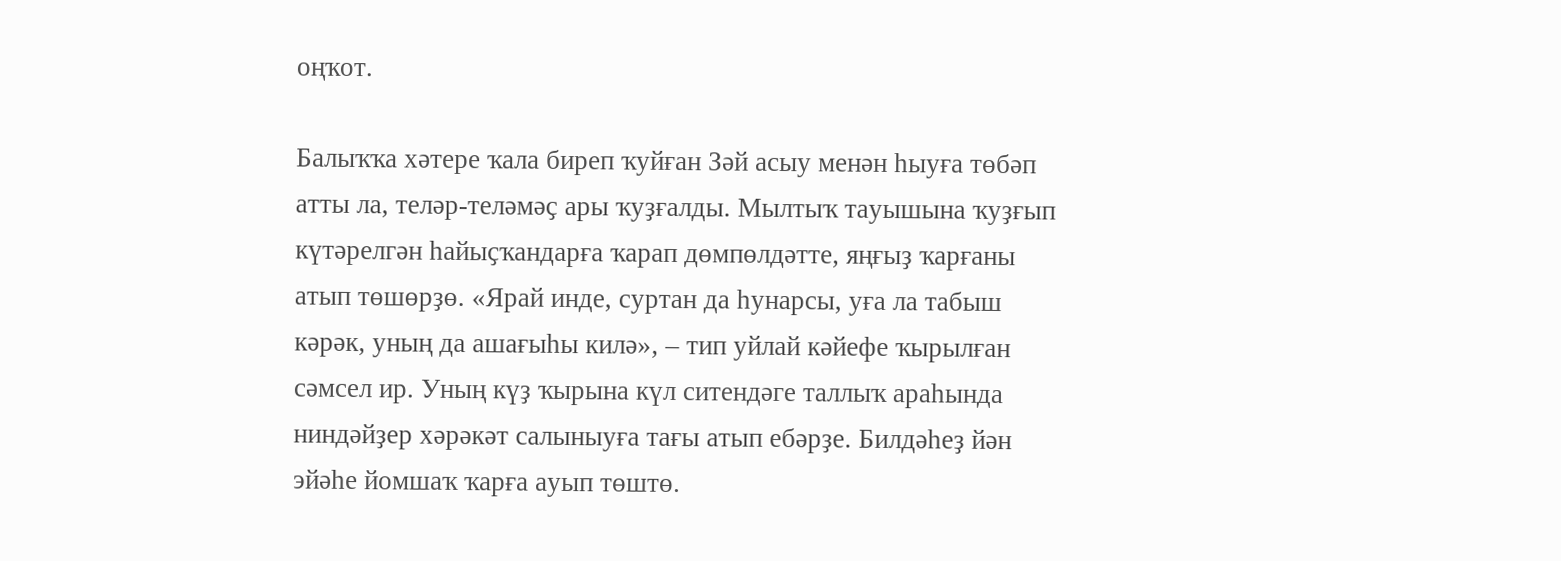оңҡот.

Балыҡҡа хәтере ҡала биреп ҡуйған Зәй асыу менән һыуға төбәп атты ла, теләр-теләмәҫ ары ҡуҙғалды. Мылтыҡ тауышына ҡуҙғып күтәрелгән һайыҫҡандарға ҡарап дөмпөлдәтте, яңғыҙ ҡарғаны атып төшөрҙө. «Ярай инде, суртан да һунарсы, уға ла табыш кәрәк, уның да ашағыһы килә», – тип уйлай кәйефе ҡырылған сәмсел ир. Уның күҙ ҡырына күл ситендәге таллыҡ араһында ниндәйҙер хәрәкәт салыныуға тағы атып ебәрҙе. Билдәһеҙ йән эйәһе йомшаҡ ҡарға ауып төштө.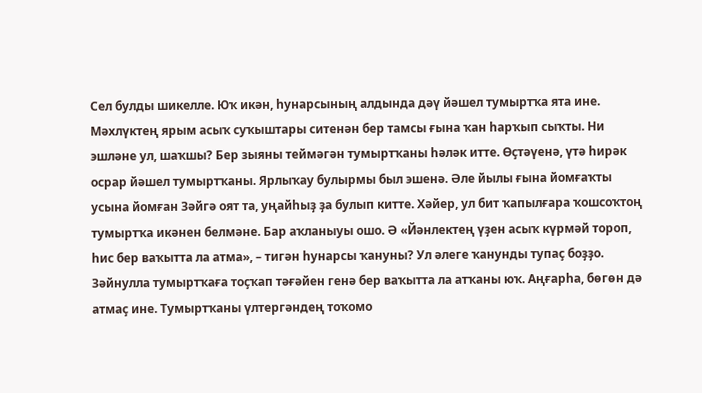Сел булды шикелле. Юҡ икән, һунарсының алдында дәү йәшел тумыртҡа ята ине. Мәхлүктең ярым асыҡ суҡыштары ситенән бер тамсы ғына ҡан һарҡып сыҡты. Ни эшләне ул, шаҡшы? Бер зыяны теймәгән тумыртҡаны һәләк итте. Өҫтәүенә, үтә һирәк осрар йәшел тумыртҡаны. Ярлыҡау булырмы был эшенә. Әле йылы ғына йомғаҡты усына йомған Зәйгә оят та, уңайһыҙ ҙа булып китте. Хәйер, ул бит ҡапылғара ҡошсоҡтоң тумыртҡа икәнен белмәне. Бар аҡланыуы ошо. Ә «Йәнлектең үҙен асыҡ күрмәй тороп, һис бер ваҡытта ла атма», – тигән һунарсы ҡануны? Ул әлеге ҡанунды тупаҫ боҙҙо. Зәйнулла тумыртҡаға тоҫҡап тәғәйен генә бер ваҡытта ла атҡаны юҡ. Аңғарһа, бөгөн дә атмаҫ ине. Тумыртҡаны үлтергәндең тоҡомо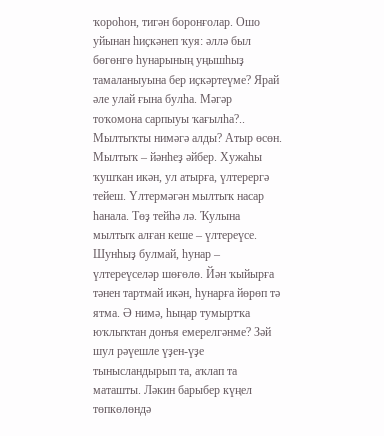ҡороһон, тигән боронғолар. Ошо уйынан һиҫкәнеп ҡуя: әллә был бөгөнгө һунарының уңышһыҙ тамаланыуына бер иҫкәртеүме? Ярай әле улай ғына булһа. Мәгәр тоҡомона сарпыуы ҡағылһа?.. Мылтыҡты нимәгә алды? Атыр өсөн. Мылтыҡ – йәнһеҙ әйбер. Хужаһы ҡушҡан икән, ул атырға, үлтерергә тейеш. Үлтермәгән мылтыҡ насар һанала. Төҙ тейһә лә. Ҡулына мылтыҡ алған кеше – үлтереүсе. Шунһыҙ булмай, һунар – үлтереүселәр шөғөлө. Йән ҡыйырға тәнен тартмай икән, һунарға йөрөп тә ятма. Ә нимә, һыңар тумыртҡа юҡлыҡтан донъя емерелгәнме? Зәй шул рәүешле үҙен-үҙе тынысландырып та, аҡлап та маташты. Ләкин барыбер күңел төпкөлөндә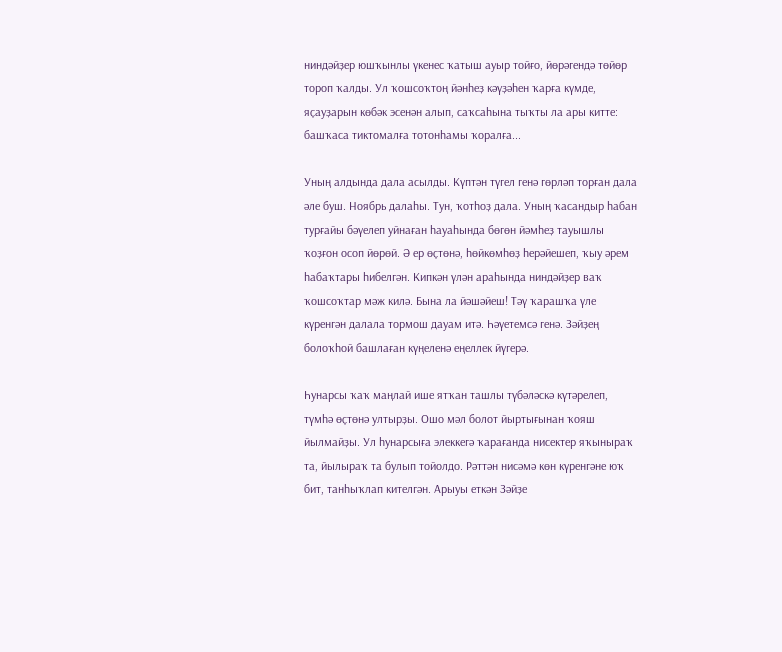ниндәйҙер юшҡынлы үкенес ҡатыш ауыр тойғо, йөрәгендә төйөр тороп ҡалды. Ул ҡошсоҡтоң йәнһеҙ кәүҙәһен ҡарға күмде, яҫауҙарын көбәк эсенән алып, саҡсаһына тыҡты ла ары китте: башҡаса тиктомалға тотонһамы ҡоралға...

Уның алдында дала асылды. Күптән түгел генә гөрләп торған дала әле буш. Ноябрь далаһы. Тун, ҡотһоҙ дала. Уның ҡасандыр һабан турғайы бәүелеп уйнаған һауаһында бөгөн йәмһеҙ тауышлы ҡоҙғон осоп йөрөй. Ә ер өҫтөнә, һөйкөмһөҙ һерәйешеп, ҡыу әрем һабаҡтары һибелгән. Кипкән үлән араһында ниндәйҙер ваҡ ҡошсоҡтар мәж килә. Бына ла йәшәйеш! Тәү ҡарашҡа үле күренгән далала тормош дауам итә. Һәүетемсә генә. Зәйҙең болоҡһой башлаған күңеленә еңеллек йүгерә.

Һунарсы ҡаҡ маңлай ише ятҡан ташлы түбәләскә күтәрелеп, түмһә өҫтөнә ултырҙы. Ошо мәл болот йыртығынан ҡояш йылмайҙы. Ул һунарсыға элеккегә ҡарағанда нисектер яҡыныраҡ та, йылыраҡ та булып тойолдо. Рәттән нисәмә көн күренгәне юҡ бит, танһыҡлап кителгән. Арыуы еткән Зәйҙе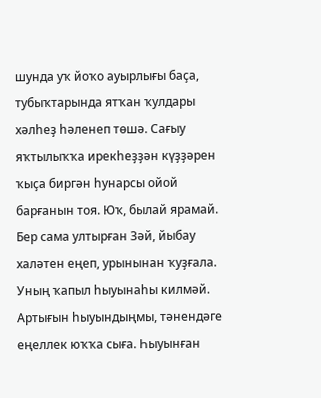шунда уҡ йоҡо ауырлығы баҫа, тубыҡтарында ятҡан ҡулдары хәлһеҙ һәленеп төшә. Сағыу яҡтылыҡҡа ирекһеҙҙән күҙҙәрен ҡыҫа биргән һунарсы ойой барғанын тоя. Юҡ, былай ярамай. Бер сама ултырған Зәй, йыбау халәтен еңеп, урынынан ҡуҙғала. Уның ҡапыл һыуынаһы килмәй. Артығын һыуындыңмы, тәнендәге еңеллек юҡҡа сыға. Һыуынған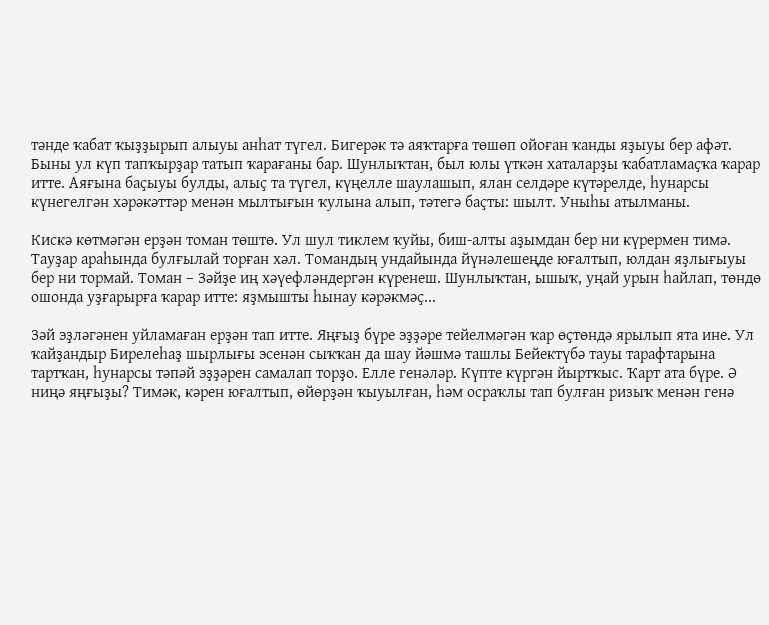тәнде ҡабат ҡыҙҙырып алыуы анһат түгел. Бигерәк тә аяҡтарға төшөп ойоған ҡанды яҙыуы бер афәт. Быны ул күп тапҡырҙар татып ҡарағаны бар. Шунлыҡтан, был юлы үткән хаталарҙы ҡабатламаҫҡа ҡарар итте. Аяғына баҫыуы булды, алыҫ та түгел, күңелле шаулашып, ялан селдәре күтәрелде, һунарсы күнегелгән хәрәкәттәр менән мылтығын ҡулына алып, тәтегә баҫты: шылт. Уныһы атылманы.

Кискә көтмәгән ерҙән томан төштө. Ул шул тиклем ҡуйы, биш-алты аҙымдан бер ни күрермен тимә. Тауҙар араһында булғылай торған хәл. Томандың ундайында йүнәлешеңде юғалтып, юлдан яҙлығыуы бер ни тормай. Томан – Зәйҙе иң хәүефләндергән күренеш. Шунлыҡтан, ышыҡ, уңай урын һайлап, төндө ошонда уҙғарырға ҡарар итте: яҙмышты һынау кәрәкмәҫ...

Зәй эҙләгәнен уйламаған ерҙән тап итте. Яңғыҙ бүре эҙҙәре тейелмәгән ҡар өҫтөндә ярылып ята ине. Ул ҡайҙандыр Бирелеһаҙ шырлығы эсенән сыҡҡан да шау йәшмә ташлы Бейектүбә тауы тарафтарына тартҡан, һунарсы тәпәй эҙҙәрен самалап торҙо. Елле генәләр. Күпте күргән йыртҡыс. Ҡарт ата бүре. Ә ниңә яңғыҙы? Тимәк, кәрен юғалтып, өйөрҙән ҡыуылған, һәм осраҡлы тап булған ризыҡ менән генә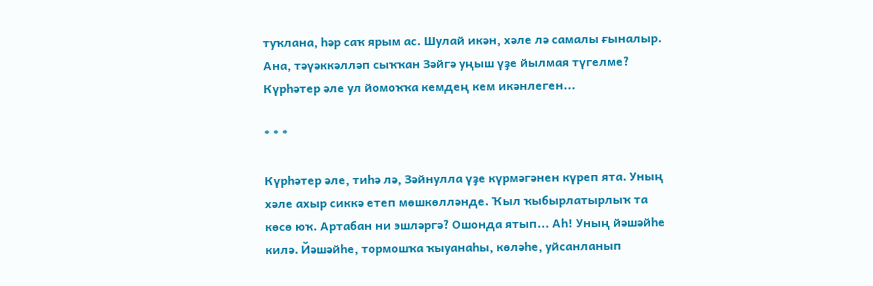туҡлана, һәр саҡ ярым ас. Шулай икән, хәле лә самалы ғыналыр. Ана, тәүәккәлләп сыҡҡан Зәйгә уңыш үҙе йылмая түгелме? Күрһәтер әле ул йомоҡҡа кемдең кем икәнлеген...

* * *

Күрһәтер әле, тиһә лә, Зәйнулла үҙе күрмәгәнен күреп ята. Уның хәле ахыр сиккә етеп мөшкөлләнде. Ҡыл ҡыбырлатырлыҡ та көсө юҡ. Артабан ни эшләргә? Ошонда ятып... Aһ! Уның йәшәйһе килә. Йәшәйһе, тормошҡа ҡыуанаһы, көләһе, уйсанланып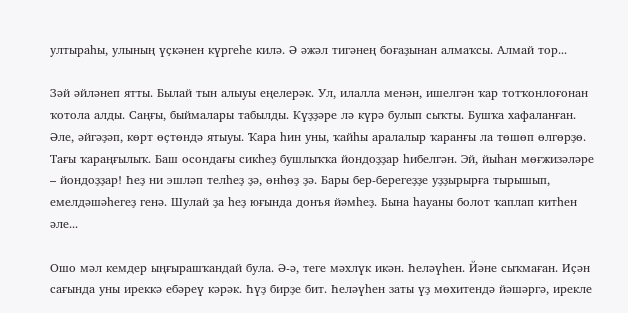ултыраһы, улының үҫкәнен күргеһе килә. Ә әжәл тигәнең боғаҙынан алмаҡсы. Алмай тор...

Зәй әйләнеп ятты. Былай тын алыуы еңелерәк. Ул, илалла менән, ишелгән ҡар тотҡонлоғонан ҡотола алды. Саңғы, быймалары табылды. Күҙҙәре лә күрә булып сыҡты. Бушҡа хафаланған. Әле, әйгәҙәп, көрт өҫтөндә ятыуы. Ҡара һин уны, ҡайһы аралалыр ҡаранғы ла төшөп өлгөрҙө. Тағы ҡараңғылыҡ. Баш осондағы сикһеҙ бушлыҡҡа йондоҙҙар һибелгән. Эй, йыһан мөғжизәләре – йондоҙҙар! Һеҙ ни эшләп телһеҙ ҙә, өнһөҙ ҙә. Бары бер-берегеҙҙе уҙҙырырға тырышып, емелдәшәһегеҙ генә. Шулай ҙа һеҙ юғында донъя йәмһеҙ. Бына һауаны болот ҡаплап китһен әле...

Ошо мәл кемдер ыңғырашҡандай була. Ә-ә, теге мәхлүк икән. Һеләүһен. Йәне сыҡмаған. Иҫән сағында уны иреккә ебәреү кәрәк. Һүҙ бирҙе бит. Һеләүһен заты үҙ мөхитендә йәшәргә, ирекле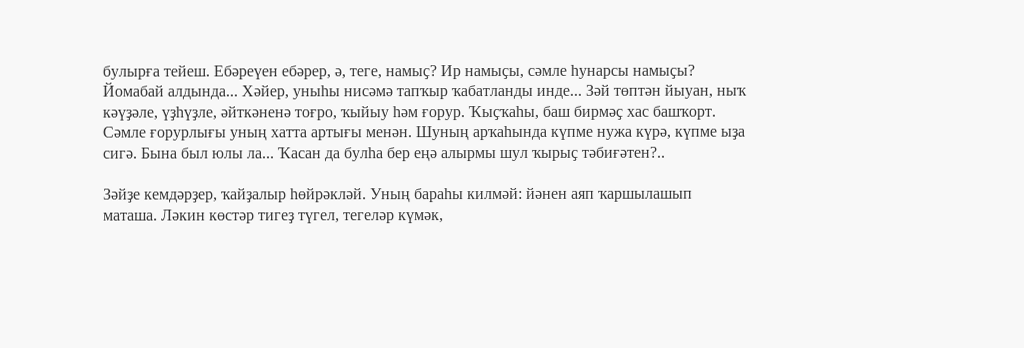булырға тейеш. Ебәреүен ебәрер, ә, теге, намыҫ? Ир намыҫы, сәмле һунарсы намыҫы? Йомабай алдында... Хәйер, уныһы нисәмә тапҡыр ҡабатланды инде... Зәй төптән йыуан, ныҡ кәүҙәле, үҙһүҙле, әйткәненә тоғро, ҡыйыу һәм ғорур. Ҡыҫҡаһы, баш бирмәҫ хас башҡорт. Сәмле ғорурлығы уның хатта артығы менән. Шуның арҡаһында күпме нужа күрә, күпме ыҙа сигә. Бына был юлы ла... Ҡасан да булһа бер еңә алырмы шул ҡырыҫ тәбиғәтен?..

Зәйҙе кемдәрҙер, ҡайҙалыр һөйрәкләй. Уның бараһы килмәй: йәнен аяп ҡаршылашып маташа. Ләкин көстәр тигеҙ түгел, тегеләр күмәк,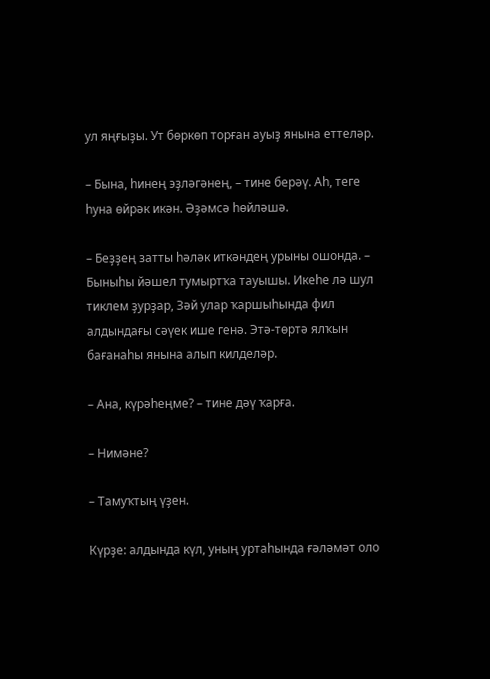ул яңғыҙы. Ут бөркөп торған ауыҙ янына еттеләр.

– Бына, һинең эҙләгәнең, – тине берәү. Aһ, теге һуна өйрәк икән. Әҙәмсә һөйләшә.

– Беҙҙең затты һәләк иткәндең урыны ошонда. – Быныһы йәшел тумыртҡа тауышы. Икеһе лә шул тиклем ҙурҙар, Зәй улар ҡаршыһында фил алдындағы сәүек ише генә. Этә-төртә ялҡын бағанаһы янына алып килделәр.

– Ана, күрәһеңме? – тине дәү ҡарға.

– Нимәне?

– Тамуҡтың үҙен.

Күрҙе: алдында күл, уның уртаһында ғәләмәт оло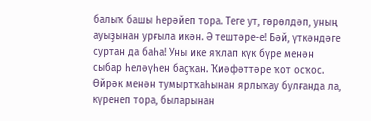балыҡ башы һерәйеп тора. Теге ут, гөрөлдәп, уның ауыҙынан урғыла икән. Ә тештәре-е! Бәй, үткәндәге суртан да баһа! Уны ике яҡлап күк бүре менән сыбар һеләүһен баҫҡан. Ҡиәфәттәре ҡот осҡос. Өйрәк менән тумыртҡаһынан ярлыҡау булғанда ла, күренеп тора, быларынан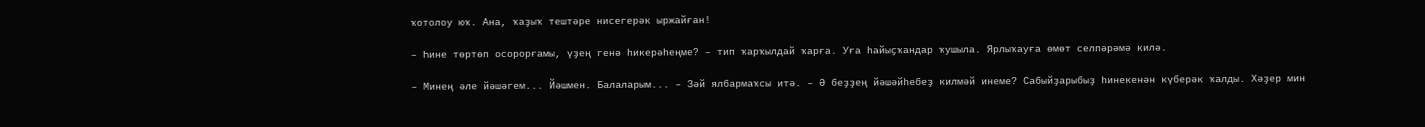ҡотолоу юҡ. Ана, ҡаҙыҡ тештәре нисегерәк ыржайған!

– Һине төртөп осорорғамы, үҙең генә һикерәһеңме? – тип ҡарҡылдай ҡарға. Уға һайыҫҡандар ҡушыла. Ярлыҡауға өмөт селпәрәмә килә.

– Минең әле йәшәгем... Йәшмен. Балаларым... – Зәй ялбармаҡсы итә. – Ә беҙҙең йәшәйһебеҙ килмәй инеме? Сабыйҙарыбыҙ һинекенән күберәк ҡалды. Хәҙер мин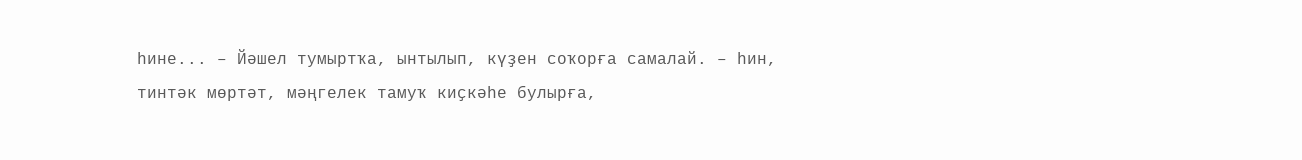һине... – Йәшел тумыртҡа, ынтылып, күҙен соҡорға самалай. – һин, тинтәк мөртәт, мәңгелек тамуҡ киҫкәһе булырға,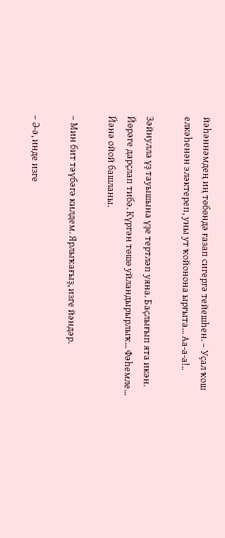йәһәннәмдең иң төбөндә ғазап сигергә тейешһен. – Уҫал ҡош елкәһенән эләктереп, уны ут ҡойонона ырғыта... Аа-а-а!..

Зәйнулла үҙ тауышына үҙе тертләп уяна. Баҫлығып ята икән. Йөрәге дарҫлап тибә. Күргән төшө уйландырырлыҡ... Фәһемле... Йәнә ойой башланы.

– Мин бит тәүбәгә килдем. Ярлыҡағыҙ, изге йәндәр.

– Ә-ә, инде изге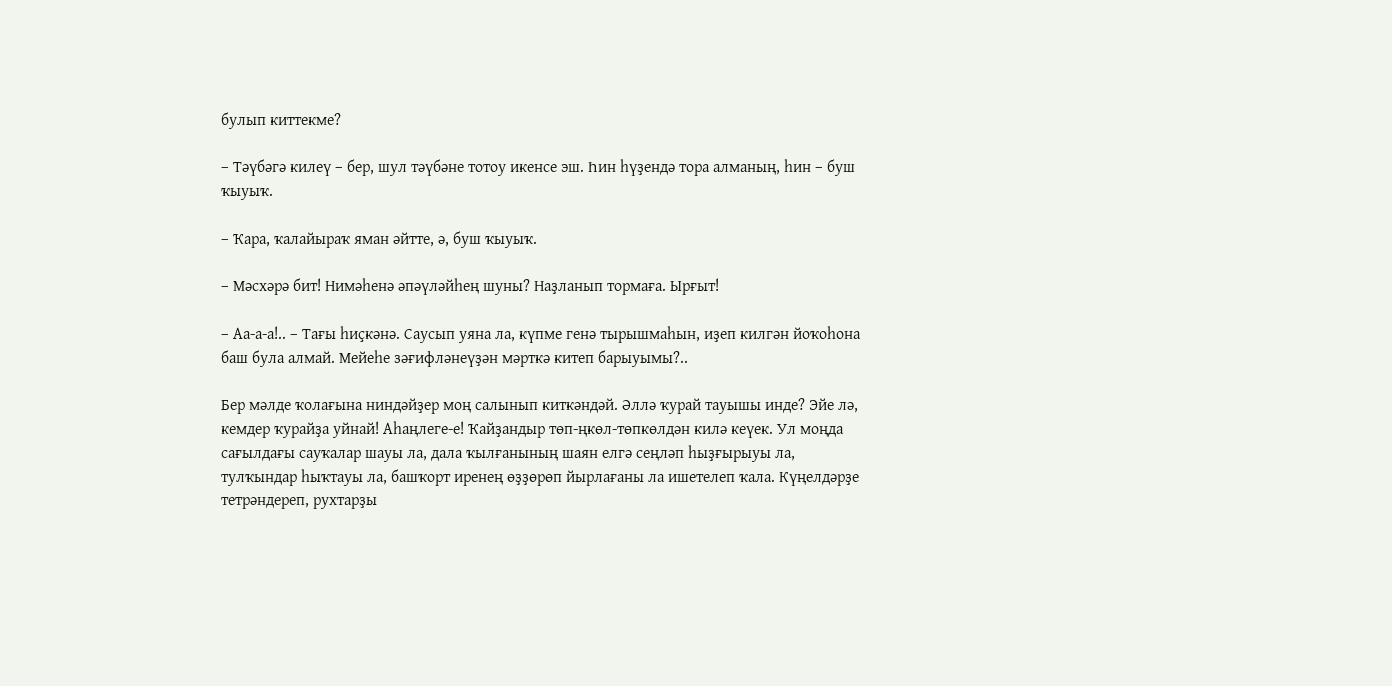булып киттекме?

– Тәүбәгә килеү – бер, шул тәүбәне тотоу икенсе эш. Һин һүҙендә тора алманың, һин – буш ҡыуыҡ.

– Ҡара, ҡалайыраҡ яман әйтте, ә, буш ҡыуыҡ.

– Мәсхәрә бит! Нимәһенә әпәүләйһең шуны? Наҙланып тормаға. Ырғыт!

– Аа-а-а!.. – Тағы һиҫкәнә. Саусып уяна ла, күпме генә тырышмаһын, иҙеп килгән йоҡоһона баш була алмай. Мейеһе зәғифләнеүҙән мәрткә китеп барыуымы?..

Бер мәлде ҡолағына ниндәйҙер моң салынып киткәндәй. Әллә ҡурай тауышы инде? Эйе лә, кемдер ҡурайҙа уйнай! Аһаңлеге-е! Ҡайҙандыр төп-ңкөл-төпкөлдән килә кеүек. Ул моңда сағылдағы сауҡалар шауы ла, дала ҡылғанының шаян елгә сеңләп һыҙғырыуы ла, тулҡындар һыҡтауы ла, башҡорт иренең өҙҙөрөп йырлағаны ла ишетелеп ҡала. Күңелдәрҙе тетрәндереп, рухтарҙы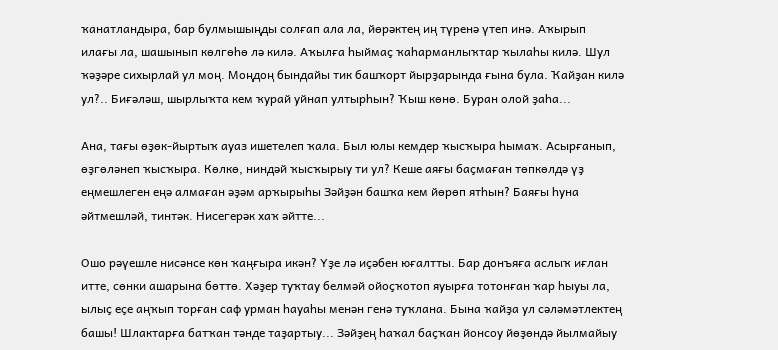ҡанатландыра, бар булмышыңды солғап ала ла, йөрәктең иң түренә үтеп инә. Аҡырып илағы ла, шашынып көлгөһө лә килә. Аҡылға һыймаҫ ҡаһарманлыҡтар ҡылаһы килә. Шул ҡәҙәре сихырлай ул моң. Моңдоң бындайы тик башҡорт йырҙарында ғына була. Ҡайҙан килә ул?.. Биғәләш, шырлыҡта кем ҡурай уйнап ултырһын? Ҡыш көнө. Буран олой ҙаһа...

Ана, тағы өҙөк-йыртыҡ ауаз ишетелеп ҡала. Был юлы кемдер ҡысҡыра һымаҡ. Асырғанып, өҙгөләнеп ҡысҡыра. Көлкө, ниндәй ҡысҡырыу ти ул? Кеше аяғы баҫмаған төпкөлдә үҙ еңмешлеген еңә алмаған әҙәм арҡырыһы Зәйҙән башҡа кем йөрөп ятһын? Баяғы һуна әйтмешләй, тинтәк. Нисегерәк хаҡ әйтте...

Ошо рәүешле нисәнсе көн ҡаңғыра икән? Үҙе лә иҫәбен юғалтты. Бар донъяға аслыҡ иғлан итте, сөнки ашарына бөттө. Хәҙер туҡтау белмәй ойоҫҡотоп яуырға тотонған ҡар һыуы ла, ылыҫ еҫе аңҡып торған саф урман һауаһы менән генә туҡлана. Бына ҡайҙа ул сәләмәтлектең башы! Шлактарға батҡан тәнде таҙартыу... Зәйҙең һаҡал баҫҡан йонсоу йөҙөндә йылмайыу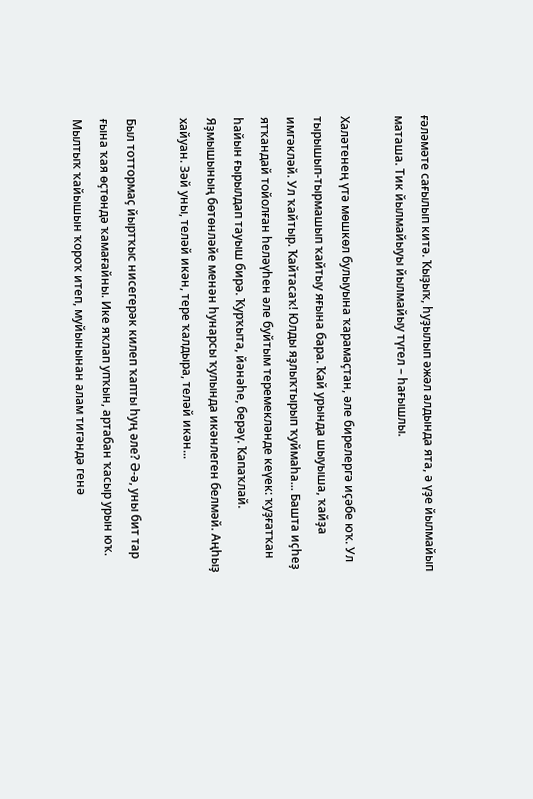ғәләмәте сағылып китә. Ҡыҙыҡ, һуҙылып әжәл алдында ята, ә үҙе йылмайып маташа. Тик йылмайыуы йылмайыу түгел – һағышлы.

Халәтенең үтә мөшкөл булыуына ҡарамаҫтан, әле бирелергә иҫәбе юҡ. Ул тырышып-тырмашып ҡайтыу яғына бара. Ҡай урында шыуыша, ҡайҙа имгәкләй. Ул ҡайтыр. Ҡайтасаҡ! Юлды яҙлыҡтырып ҡуймаһа... Башта иҫһеҙ ятҡандай тойолған һеләүһен әле буйтым теремекләнде кеүек: ҡуҙғатҡан һайын ғырылдап тауыш бирә. Ҡурҡыта, йәнәһе, берәү. Ҡапаҡлай. Яҙмышының бөтөнләйе менән һунарсы ҡулында икәнлеген белмәй. Аңһыҙ хайуан. Зәй уны, теләй икән, тере ҡалдыра, теләй икән...

Был тоттормаҫ йыртҡыс нисегерәк килеп ҡапты һуң әле? Ә-ә, уны бит тар ғына ҡая өҫтөндә ҡамағайны. Ике яҡлап упҡын, артабан ҡасыр урын юҡ. Мылтыҡ ҡайышын ҡороҡ итеп, муйынынан алам тигәндә генә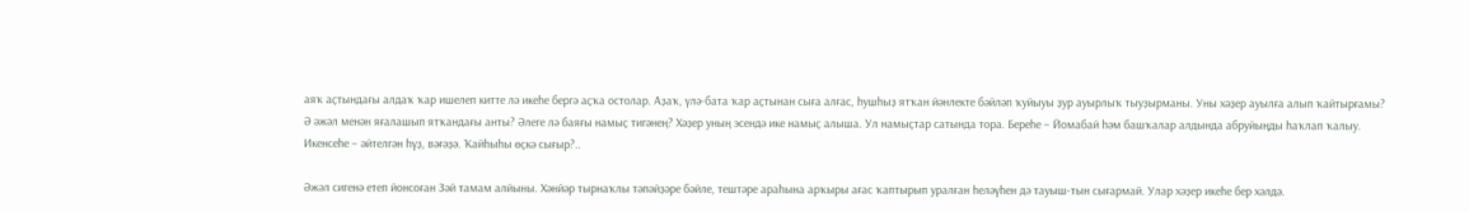аяҡ аҫтындағы алдаҡ ҡар ишелеп китте лә икеһе бергә аҫҡа остолар. Аҙаҡ, үлә-бата ҡар аҫтынан сыға алғас, һушһыҙ ятҡан йәнлекте бәйләп ҡуйыуы ҙур ауырлыҡ тыуҙырманы. Уны хәҙер ауылға алып ҡайтырғамы? Ә әжәл менән яғалашып ятҡандағы анты? Әлеге лә баяғы намыҫ тигәнең? Хәҙер уның эсендә ике намыҫ алыша. Ул намыҫтар сатында тора. Береһе – Йомабай һәм башҡалар алдында абруйыңды һаҡлап ҡалыу. Икенсеһе – әйтелгән һүҙ, вәғәҙә. Ҡайһыһы өҫкә сығыр?..

Әжәл сигенә етеп йонсоған Зәй тамам алйыны. Хәнйәр тырнаҡлы тәпәйҙәре бәйле, тештәре араһына арҡыры ағас ҡаптырып уралған һеләүһен дә тауыш-тын сығармай. Улар хәҙер икеһе бер хәлдә.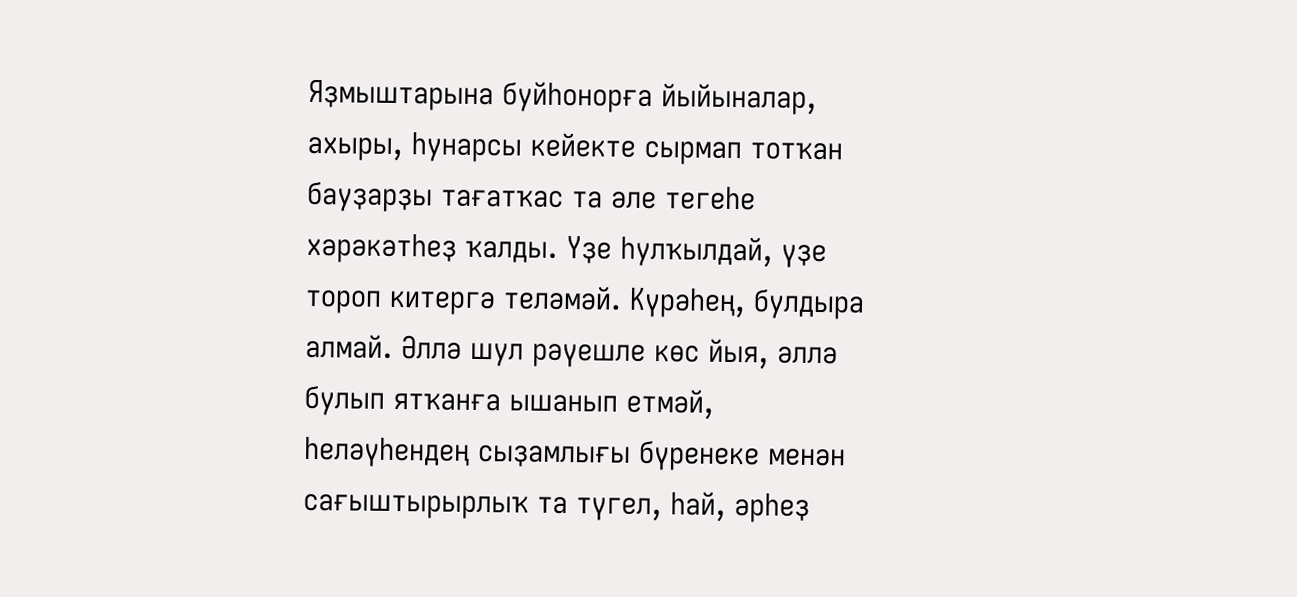Яҙмыштарына буйһонорға йыйыналар, ахыры, һунарсы кейекте сырмап тотҡан бауҙарҙы тағатҡас та әле тегеһе хәрәкәтһеҙ ҡалды. Үҙе һулҡылдай, үҙе тороп китергә теләмәй. Күрәһең, булдыра алмай. Әллә шул рәүешле көс йыя, әллә булып ятҡанға ышанып етмәй, һеләүһендең сыҙамлығы бүренеке менән сағыштырырлыҡ та түгел, һай, әрһеҙ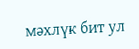мәхлүк бит ул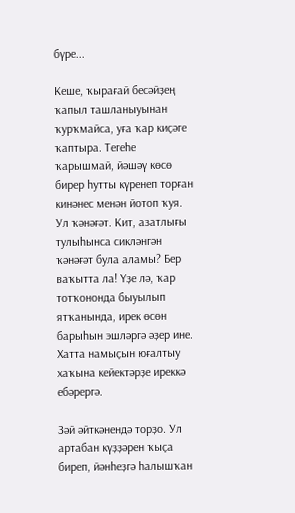бүре...

Кеше, ҡырағай бесәйҙең ҡапыл ташланыуынан ҡурҡмайса, уға ҡар киҫәге ҡаптыра. Тегеһе ҡарышмай, йәшәү көсө бирер һутты күренеп торған кинәнес менән йотоп ҡуя. Ул ҡәнәғәт. Кит, азатлығы тулыһынса сикләнгән ҡәнәғәт була аламы? Бер ваҡытта ла! Үҙе лә, ҡар тотҡононда быуылып ятҡанында, ирек өсөн барыһын эшләргә әҙер ине. Хатта намыҫын юғалтыу хаҡына кейектәрҙе иреккә ебәрергә.

Зәй әйткәнендә торҙо. Ул артабан күҙҙәрен ҡыҫа биреп, йәнһеҙгә һалышҡан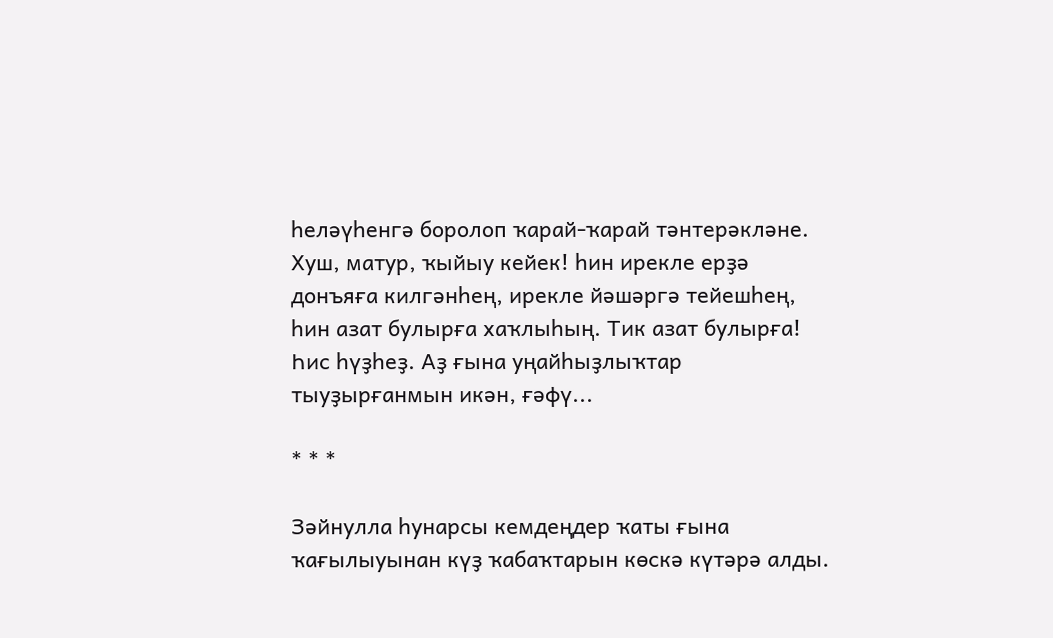һеләүһенгә боролоп ҡарай-ҡарай тәнтерәкләне. Хуш, матур, ҡыйыу кейек! һин ирекле ерҙә донъяға килгәнһең, ирекле йәшәргә тейешһең, һин азат булырға хаҡлыһың. Тик азат булырға! Һис һүҙһеҙ. Аҙ ғына уңайһыҙлыҡтар тыуҙырғанмын икән, ғәфү...

* * *

Зәйнулла һунарсы кемдеңдер ҡаты ғына ҡағылыуынан күҙ ҡабаҡтарын көскә күтәрә алды.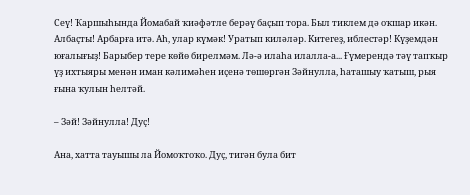Сеү! Ҡаршыһында Йомабай ҡиәфәтле берәү баҫып тора. Был тиклем дә оҡшар икән. Албаҫты! Арбарға итә. Аһ, улар күмәк! Уратып киләләр. Китегеҙ, иблестәр! Күҙемдән юғалығыҙ! Барыбер тере көйө бирелмәм. Лә-ә илаһа илалла-а... Ғүмерендә тәү тапҡыр үҙ ихтыяры менән иман кәлимәһен иҫенә төшөргән Зәйнулла, һаташыу ҡатыш, рыя ғына ҡулын һелтәй.

– Зәй! Зәйнулла! Дуҫ!

Ана, хатта тауышы ла Йомоҡтоҡо. Дуҫ, тигән була бит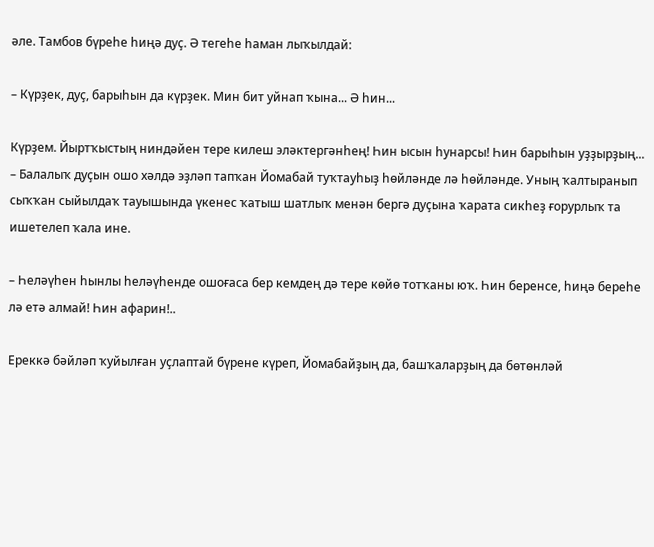әле. Тамбов бүреһе һиңә дуҫ. Ә тегеһе һаман лыҡылдай:

– Күрҙек, дуҫ, барыһын да күрҙек. Мин бит уйнап ҡына... Ә һин...

Күрҙем. Йыртҡыстың ниндәйен тере килеш эләктергәнһең! Һин ысын һунарсы! Һин барыһын уҙҙырҙың... – Балалыҡ дуҫын ошо хәлдә эҙләп тапҡан Йомабай туҡтауһыҙ һөйләнде лә һөйләнде. Уның ҡалтыранып сыҡҡан сыйылдаҡ тауышында үкенес ҡатыш шатлыҡ менән бергә дуҫына ҡарата сикһеҙ ғорурлыҡ та ишетелеп ҡала ине.

– Һеләүһен һынлы һеләүһенде ошоғаса бер кемдең дә тере көйө тотҡаны юҡ. Һин беренсе, һиңә береһе лә етә алмай! Һин афарин!..

Ереккә бәйләп ҡуйылған уҫлаптай бүрене күреп, Йомабайҙың да, башҡаларҙың да бөтөнләй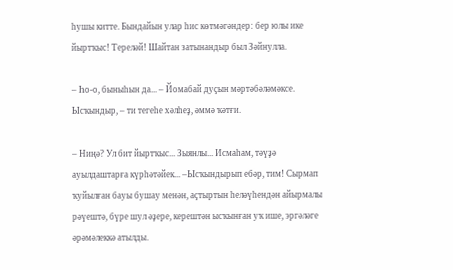һушы китте. Бындайын улар һис көтмәгәндер: бер юлы ике йыртҡыс! Тереләй! Шайтан затынандыр был Зәйнулла.

– Һо-о, быныһын да... – Йомабай дуҫын мәртәбәләмәксе. Ысҡындыр, – ти тегеһе хәлһеҙ, әммә ҡәтғи.

– Ниңә? Ул бит йыртҡыс... Зыянлы... Исмаһам, тәүҙә ауылдаштарға күрһәтәйек... –Ысҡындырып ебәр, тим! Сырмап ҡуйылған бауы бушау менән, аҫтыртын һеләүһендән айырмалы рәүештә, бүре шул әҙере, керештән ысҡынған уҡ ише, эргәләге әрәмәлеккә атылды.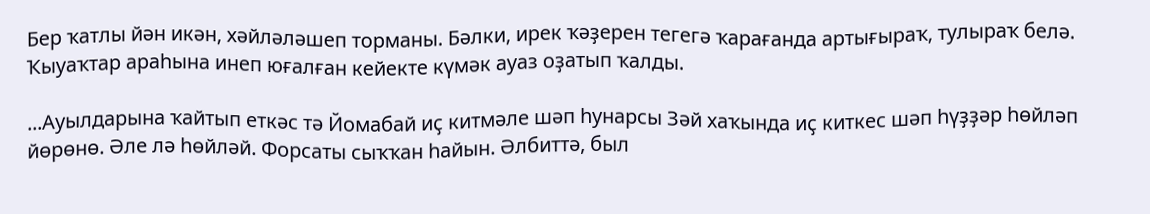Бер ҡатлы йән икән, хәйләләшеп торманы. Бәлки, ирек ҡәҙерен тегегә ҡарағанда артығыраҡ, тулыраҡ белә. Ҡыуаҡтар араһына инеп юғалған кейекте күмәк ауаз оҙатып ҡалды.

...Ауылдарына ҡайтып еткәс тә Йомабай иҫ китмәле шәп һунарсы Зәй хаҡында иҫ киткес шәп һүҙҙәр һөйләп йөрөнө. Әле лә һөйләй. Форсаты сыҡҡан һайын. Әлбиттә, был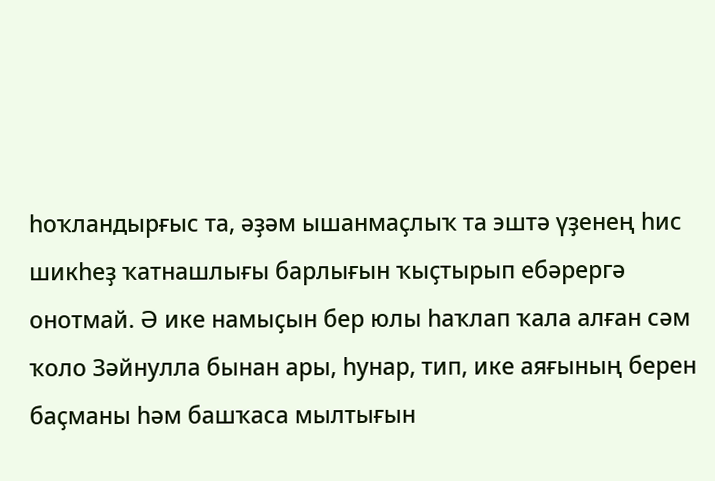һоҡландырғыс та, әҙәм ышанмаҫлыҡ та эштә үҙенең һис шикһеҙ ҡатнашлығы барлығын ҡыҫтырып ебәрергә онотмай. Ә ике намыҫын бер юлы һаҡлап ҡала алған сәм ҡоло Зәйнулла бынан ары, һунар, тип, ике аяғының берен баҫманы һәм башҡаса мылтығын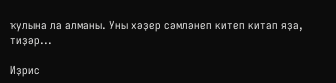ҡулына ла алманы. Уны хәҙер сәмләнеп китеп китап яҙа, тиҙәр...

Иҙрис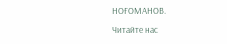НОҒОМАНОВ.

Читайте нас